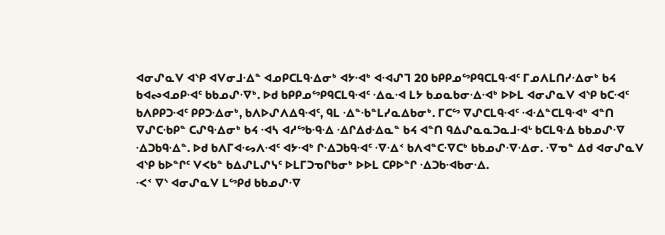ᐊᓂᔑᓇᐯ ᐊᔅᑭ ᐊᐯᓂᒧᐧᐃᓐ ᐊᓄᑭᑕᒪᑫᐧᐃᓂᒃ ᐊᔭᐧᐊᒃ ᐊᐧᐊᔑᒣ 20 ᑲᑭᑭᓄᔥᑭᑫᑕᒪᑫᐧᐊᑦ ᒥᓄᐱᒪᑎᓯᐧᐃᓂᒃ ᑲᔦ ᑲᐊᔓᐊᓄᑭᐧᐊᑦ ᑲᑲᓄᔑᐧᐁᒃ. ᐅᑯ ᑲᑭᑭᓄᔥᑭᑫᑕᒪᑫᐧᐊᑦ ᐧᐃᓇᐧᐊ ᒪᔭ ᑲᓄᓇᑲᓂᐧᐃᐧᐊᒃ ᐅᐅᒪ ᐊᓂᔑᓇᐯ ᐊᔅᑭ ᑲᑕᐧᐊᑦ ᑲᐱᑭᑭᑐᐧᐊᑦ ᑭᑭᑐᐧᐃᓂᒃ, ᑲᐱᐅᔑᐱᐃᑫᐧᐊᑦ, ᑫᒪ ᐧᐃᓐᐧᑲᓐᒪᓯᓇᐃᑲᓂᒃ. ᒥᑕᔥ ᐁᔑᑕᒪᑫᐧᐊᑦ ᐧᐊᐧᐃᓐᑕᒪᑫᐧᐊᒃ ᐊᓐᑎ ᐁᔑᑕᐧᑲᑭᓐ ᑕᔑᑫᐧᐃᓂᒃ ᑲᔦ ᐧᐊᓴ ᐊᓱᔥᑲᐧᑫᐧᐃ ᐧᐃᒋᐃᑯᐧᐃᓇᓐ ᑲᔦ ᐊᓐᑎ ᑫᐃᔑᓇᓇᑐᓇᒧᐧᐊᒡ ᑲᑕᒪᑫᐧᐃ ᑲᑲᓄᔑᐧᐁ ᐧᐃᑐᑲᑫᐧᐃᓐ. ᐅᑯ ᑲᐱᒥᐊᐧᔕᐱᐧᐊᑦ ᐊᔭᐧᐊᒃ ᒋᐧᐃᑐᑲᑫᐧᐊᑦ ᐧᐁᐧᐃᑉ ᑲᐱᐊᓐᑕᐧᐁᑕᒃ ᑲᑲᓄᔑᐧᐁᐧᐃᓂ. ᐧᐁᓀᓐ ᐃᑯ ᐊᓂᔑᓇᐯ ᐊᔅᑭ ᑲᐅᓐᒋᑦ ᐯᐸᑲᓐ ᑲᐃᔑᒪᔑᓭᑦ ᐅᒪᒥᑐᓀᒋᑲᓂᒃ ᐅᐅᒪ ᑕᑭᐅᓐᒋ ᐧᐃᑐᑲᐧᐊᑲᓂᐧᐃ.
ᐧᐸᑉ ᐁᔅ ᐊᓂᔑᓇᐯ ᒪᔥᑭᑯ ᑲᑲᓄᔑᐧᐁ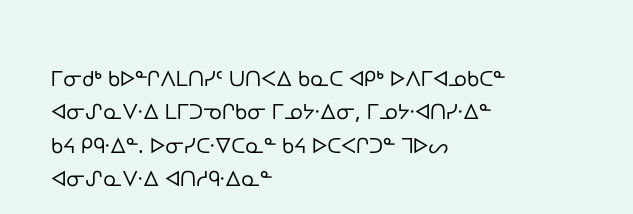ᒥᓂᑯᒃ ᑲᐅᓐᒋᐱᒪᑎᓯᑦ ᑌᑎᐸᐃ ᑲᓇᑕ ᐊᑭᒃ ᐅᐱᒥᐊᓄᑲᑕᓐ ᐊᓂᔑᓇᐯᐧᐃ ᒪᒥᑐᓀᒋᑲᓂ ᒥᓄᔭᐧᐃᓂ, ᒥᓄᔭᐧᐊᑎᓯᐧᐃᓐ ᑲᔦ ᑭᑫᐧᐃᓐ. ᐅᓂᓯᑕᐧᐁᑕᓇᓐ ᑲᔦ ᐅᑕᐸᒋᑐᓐ ᒣᐅᔕ ᐊᓂᔑᓇᐯᐧᐃ ᐊᑎᓱᑫᐧᐃᓇᓐ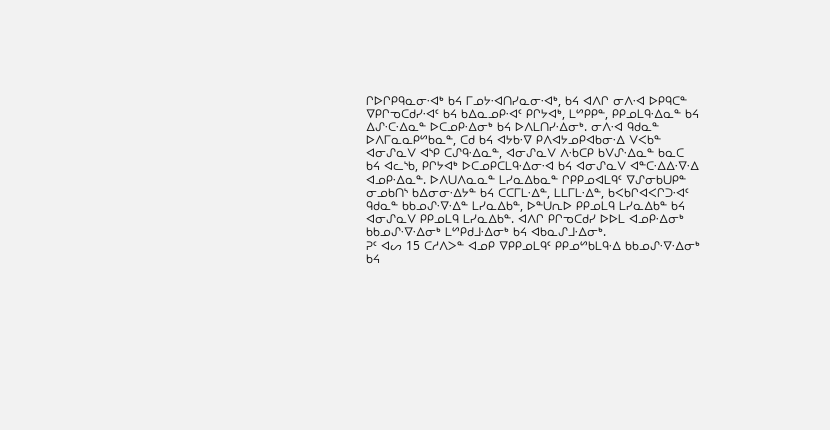ᒋᐅᒋᑭᑫᓇᓂᐧᐊᒃ ᑲᔦ ᒥᓄᔭᐧᐊᑎᓯᓇᓂᐧᐊᒃ, ᑲᔦ ᐊᐱᒋ ᓂᐱᐧᐊ ᐅᑭᑫᑕᓐ ᐁᑭᒋᓀᑕᑯᓯᐧᐊᑦ ᑲᔦ ᑲᐃᓇᓄᑭᐧᐊᑦ ᑭᒋᔭᐊᒃ, ᒪᔥᑭᑭᓐ, ᑭᑭᓄᒪᑫᐧᐃᓇᓐ ᑲᔦ ᐃᔑᐧᑕᐧᐃᓇᓐ ᐅᑕᓄᑭᐧᐃᓂᒃ ᑲᔦ ᐅᐱᒪᑎᓯᐧᐃᓂᒃ. ᓂᐱᐧᐊ ᑫᑯᓇᓐ ᐅᐱᒥᓇᓇᑭᔥᑲᓇᓐ, ᑕᑯ ᑲᔦ ᐊᔭᑲᐧᐁ ᑭᐱᐊᔭᓄᑭᐊᑲᓂᐧᐃ ᐯᐸᑲᓐ ᐊᓂᔑᓇᐯ ᐊᔅᑭ ᑕᔑᑫᐧᐃᓇᓐ, ᐊᓂᔑᓇᐯ ᐱᐧᑲᑕᑭ ᑲᐯᔑᐧᐃᓇᓐ ᑲᓇᑕ ᑲᔦ ᐊᓚᔅᑲ, ᑭᒋᔭᐊᒃ ᐅᑕᓄᑭᑕᒪᑫᐧᐃᓂᐧᐊ ᑲᔦ ᐊᓂᔑᓇᐯ ᐊᓐᑕᐧᐃᐃᐧᐁᐧᐃ ᐊᓄᑭᐧᐃᓇᓐ. ᐅᐱᑌᐱᓇᓇᓐ ᒪᓯᓇᐃᑲᓇᓐ ᒋᑭᑭᓄᐊᒪᑫᑦ ᐁᔑᓂᑲᑌᑭᓐ ᓂᓄᑲᑎᔅ ᑲᐃᓂᓂᐧᐃᔭᓐ ᑲᔦ ᑕᑕᒥᒪᐧᐃᓐ, ᒪᒪᒥᒪᐧᐃᓐ, ᑲᐸᑲᒋᐊᐸᒋᑐᐧᐊᑦ ᑫᑯᓇᓐ ᑲᑲᓄᔑᐧᐁᐧᐃᓐ ᒪᓯᓇᐃᑲᓐ, ᐅᓐᑌᕆᐅ ᑭᑭᓄᒪᑫ ᒪᓯᓇᐃᑲᓐ ᑲᔦ ᐊᓂᔑᓇᐯ ᑭᑭᓄᒪᑫ ᒪᓯᓇᐃᑲᓐ. ᐊᐱᒋ ᑭᒋᓀᑕᑯᓯ ᐅᐅᒪ ᐊᓄᑭᐧᐃᓂᒃ ᑲᑲᓄᔑᐧᐁᐧᐃᓂᒃ ᒪᔥᑭᑯᒧᐧᐃᓂᒃ ᑲᔦ ᐊᑲᓇᔑᒧᐧᐃᓂᒃ.
ᕈᑦ ᐊᔕ 15 ᑕᓱᐱᐳᓐ ᐊᓄᑭ ᐁᑭᑭᓄᒪᑫᑦ ᑭᑭᓄᔥᑲᒪᑫᐧᐃ ᑲᑲᓄᔑᐧᐁᐧᐃᓂᒃ ᑲᔦ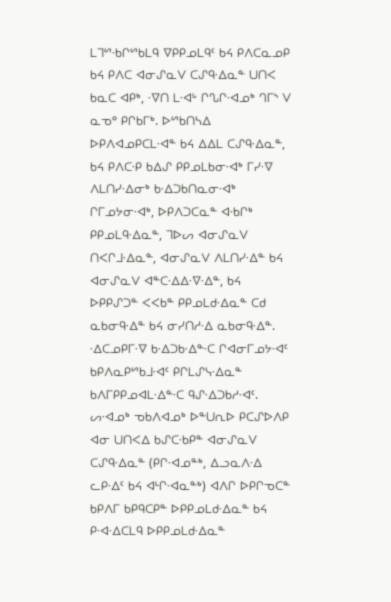ᒪᒣᔥᐧᑲᒋᔥᑲᒪᑫ ᐁᑭᑭᓄᒪᑫᑦ ᑲᔦ ᑭᐱᑕᓇᓄᑭ ᑲᔦ ᑭᐱᑕ ᐊᓂᔑᓇᐯ ᑕᔑᑫᐧᐃᓇᓐ ᑌᑎᐸ ᑲᓇᑕ ᐊᑭᒃ, ᐧᐁᑎ ᒪᐧᐊᒡ ᒋᔐᒋᐧᐊᓄᒃ ᒉᒥᔅ ᐯ ᓇᓀᐤ ᑭᒋᑲᒥᒃ. ᐅᔥᑲᑎᓴᐃ ᐅᑭᐱᐊᓄᑭᑕᒪᐧᐊᓐ ᑲᔦ ᐃᐃᒪ ᑕᔑᑫᐧᐃᓇᓐ, ᑲᔦ ᑭᐱᑕᐧᑭ ᑲᐃᔑ ᑭᑭᓄᒪᑲᓂᐧᐊᒃ ᒥᓯᐧᐁ ᐱᒪᑎᓯᐧᐃᓂᒃ ᑲᐧᐃᑐᑲᑎᓇᓂᐧᐊᒃ ᒋᒥᓄᔭᓂᐧᐊᒃ, ᐅᑭᐱᑐᑕᓇᓐ ᐊᐧᑲᒋᒃ ᑭᑭᓄᒪᑫᐧᐃᓇᓐ, ᒣᐅᔕ ᐊᓂᔑᓇᐯ ᑎᐸᒋᒧᐧᐃᓇᓐ, ᐊᓂᔑᓇᐯ ᐱᒪᑎᓯᐧᐃᓐ ᑲᔦ ᐊᓂᔑᓇᐯ ᐊᓐᑕᐧᐃᐃᐧᐁᐧᐃᓐ, ᑲᔦ ᐅᑭᑭᔑᑐᓐ ᐸᐸᑲᓐ ᑭᑭᓄᒪᑯᐧᐃᓇᓐ ᑕᑯ ᓇᑲᓂᑫᐧᐃᓐ ᑲᔦ ᓂᓯᑎᓱᐧᐃ ᓇᑲᓂᑫᐧᐃᓐ. ᐧᐃᑕᓄᑭᒥᐧᐁ ᑲᐧᐃᑐᑲᐧᐃᓐᐧᑕ ᒋᐊᓂᒥᓄᔭᐧᐊᑦ ᑲᑭᐱᓇᑭᔥᑲᒧᐧᐊᑦ ᑭᒋᒪᔑᓭᐧᐃᓇᓐ ᑲᐱᒥᑭᑭᓄᐊᒪᐧᐃᓐᐧᑕ ᑫᔑᐧᐃᑐᑲᓱᐧᐊᑦ.
ᔕᐧᐊᓄᒃ ᓀᑲᐱᐊᓄᒃ ᐅᓐᑌᕆᐅ ᑭᑕᔑᐅᐱᑭ ᐊᓂ ᑌᑎᐸᐃ ᑲᔑᑕᐧᑲᑭᓐ ᐊᓂᔑᓇᐯ ᑕᔑᑫᐧᐃᓇᓐ (ᑭᒋᐧᐊᓄᓐᒃ, ᐃᓗᓇᐱᐧᐃ ᓚᑭᐧᐃᑦ ᑲᔦ ᐊᒻᒋᐧᐊᓇᓐᒃ) ᐊᐱᒋ ᐅᑭᒋᓀᑕᓐ ᑲᑭᐱᒥ ᑲᑭᑫᑕᑭᓐ ᐅᑭᑭᓄᒪᑯᐧᐃᓇᓐ ᑲᔦ ᑭᐧᐊᐧᐃᑕᒪᑫ ᐅᑭᑭᓄᒪᑯᐧᐃᓇᓐ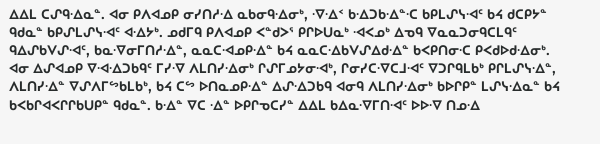ᐃᐃᒪ ᑕᔑᑫᐧᐃᓇᓐ. ᐊᓂ ᑭᐱᐊᓄᑭ ᓂᓯᑎᓱᐧᐃ ᓇᑲᓂᑫᐧᐃᓂᒃ, ᐧᐁᐧᐃᑉ ᑲᐧᐃᑐᑲᐧᐃᓐᐧᑕ ᑲᑭᒪᔑᓭᐧᐊᑦ ᑲᔦ ᑯᑕᑭᔭᓐ ᑫᑯᓇᓐ ᑲᑭᔑᒪᔑᓭᐧᐊᑦ ᐊᐧᐃᔭᒃ. ᓄᑯᒥᑫ ᑭᐱᐊᓄᑭ ᐸᓐᑯᐳᕐ ᑭᒋᐅᑌᓇᒃ ᐧᐊᐸᓄᒃ ᐃᓀᑫ ᐁᓇᓇᑐᓂᑫᑕᒪᑫᑦ ᑫᐃᔑᑲᐯᔑᐧᐊᑦ, ᑲᓇᐧᐁᓂᒥᑎᓱᐧᐃᓐ, ᓇᓇᑕᐧᐊᓄᑭᐧᐃᓐ ᑲᔦ ᓇᓇᑕᐧᐃᑲᐯᔑᐃᑯᐧᐃᓐ ᑲᐸᑭᑎᓂᐧᑕ ᑭᐸᑯᐅᑯᐧᐃᓂᒃ. ᐊᓂ ᐃᔑᐊᓄᑭ ᐁᐧᐊᐧᐃᑐᑲᑫᑦ ᒥᓯᐧᐁ ᐱᒪᑎᓯᐧᐃᓂᒃ ᒋᔑᒥᓄᔭᓂᐧᐊᒃ, ᒋᓂᓯᑕᐧᐁᑕᒧᐧᐊᑦ ᐁᑐᒋᑫᒪᑲᒃ ᑭᒋᒪᔑᓭᐧᐃᓐ, ᐱᒪᑎᓯᐧᐃᓐ ᐁᔑᐱᒥᔥᑲᒪᑲᒃ, ᑲᔦ ᑕᔥ ᐅᑎᓇᓄᑭᐧᐃᓐ ᐃᔑᐧᐃᑐᑲᑫ ᐊᓂᑫ ᐱᒪᑎᓯᐧᐃᓂᒃ ᑲᐅᒋᑭᓐ ᒪᔑᓭᐧᐃᓇᓐ ᑲᔦ ᑲᐸᑲᒋᐊᐸᒋᒋᑲᑌᑭᓐ ᑫᑯᓇᓐ. ᑲᐧᐃᓐ ᐁᑕ ᐧᐃᓐ ᐅᑭᒋᓀᑕᓯᓐ ᐃᐃᒪ ᑲᐃᓇᐧᐁᒥᑎᐧᐊᑦ ᐅᐅᐧᐁ ᑎᓄᐧᐃ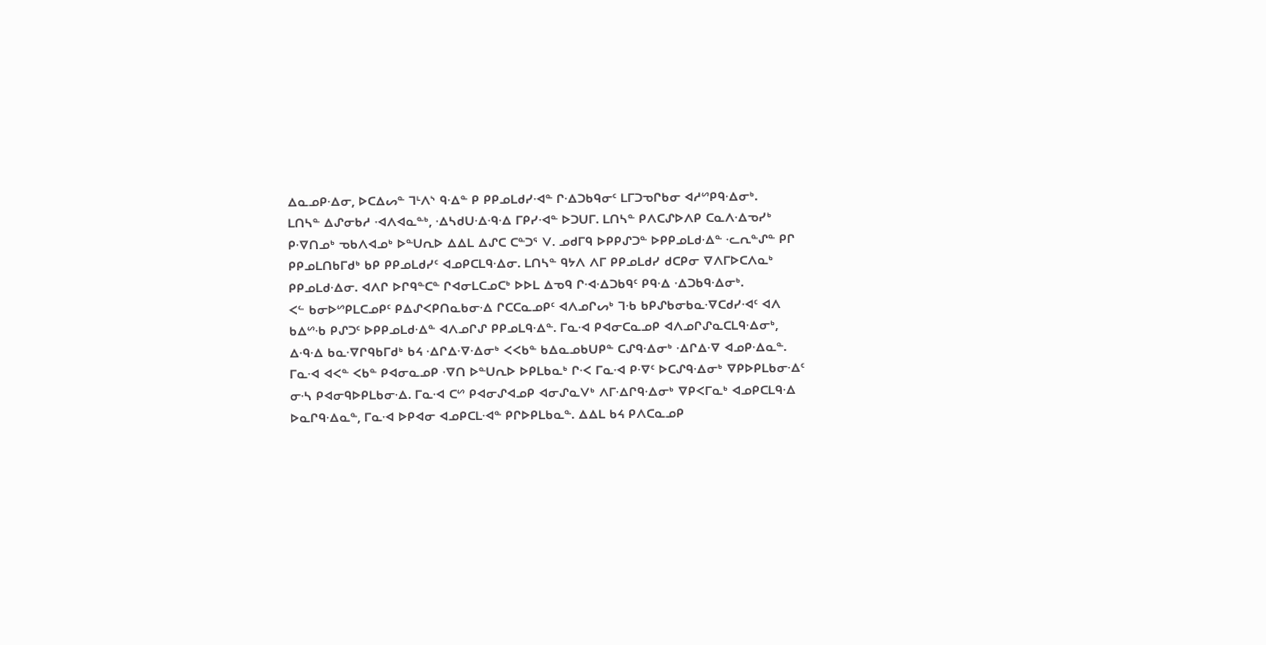ᐃᓇᓄᑭᐧᐃᓂ, ᐅᑕᐃᔕᓐ ᒣᒻᐱᔅ ᑫᐧᐃᓐ ᑭ ᑭᑭᓄᒪᑯᓯᐧᐊᓐ ᒋᐧᐃᑐᑲᑫᓂᑦ ᒪᒥᑐᓀᒋᑲᓂ ᐊᓱᔥᑭᑫᐧᐃᓂᒃ.
ᒪᑎᓴᓐ ᐃᔑᓂᑲᓱ ᐧᐊᐱᐊᓇᓐᒃ, ᐧᐃᓴᑯᑌᐧᐃᐧᑫᐧᐃ ᒥᑭᓯᐧᐊᓐ ᐅᑐᑌᒥ. ᒪᑎᓴᓐ ᑭᐱᑕᔑᐅᐱᑭ ᑕᓇᐱᐧᐃᓀᓯᒃ ᑭᐧᐁᑎᓄᒃ ᓀᑲᐱᐊᓄᒃ ᐅᓐᑌᕆᐅ ᐃᐃᒪ ᐃᔑᑕ ᑕᓐᑐᕐ ᐯ. ᓄᑯᒥᑫ ᐅᑭᑭᔑᑐᓐ ᐅᑭᑭᓄᒪᑯᐧᐃᓐ ᐧᓚᕆᓐᔑᓐ ᑭᒋ ᑭᑭᓄᒪᑎᑲᒥᑯᒃ ᑲᑭ ᑭᑭᓄᒪᑯᓯᑦ ᐊᓄᑭᑕᒪᑫᐧᐃᓂ. ᒪᑎᓴᓐ ᑫᔭᐱ ᐱᒥ ᑭᑭᓄᒪᑯᓯ ᑯᑕᑭᓂ ᐁᐱᒥᐅᑕᐱᓇᒃ ᑭᑭᓄᒪᑯᐧᐃᓂ. ᐊᐱᒋ ᐅᒋᑫᓐᑕᓐ ᒋᐊᓂᒪᑕᓄᑕᒃ ᐅᐅᒪ ᐃᓀᑫ ᒋᐧᐊᐧᐃᑐᑲᑫᑦ ᑭᑫᐧᐃ ᐧᐃᑐᑲᑫᐧᐃᓂᒃ.
ᐸᓪ ᑲᓂᐅᔥᑭᒪᑕᓄᑭᑦ ᑭᐃᔑᐸᑭᑎᓇᑲᓂᐧᐃ ᒋᑕᑕᓇᓄᑭᑦ ᐊᐱᓄᒋᔕᒃ ᒣᐧᑲ ᑲᑭᔑᑲᓂᑲᓇᐧᐁᑕᑯᓯᐧᐊᑦ ᐊᐱ ᑲᐃᔥᐧᑲ ᑭᔑᑐᑦ ᐅᑭᑭᓄᒪᑯᐧᐃᓐ ᐊᐱᓄᒋᔑ ᑭᑭᓄᒪᑫᐧᐃᓐ. ᒥᓇᐧᐊ ᑭᐊᓂᑕᓇᓄᑭ ᐊᐱᓄᒋᔑᓇᑕᒪᑫᐧᐃᓂᒃ, ᐃᐧᑫᐧᐃ ᑲᓇᐧᐁᒋᑫᑲᒥᑯᒃ ᑲᔦ ᐧᐃᒋᐃᐧᐁᐧᐃᓂᒃ ᐸᐸᑲᓐ ᑲᐃᓇᓄᑲᑌᑭᓐ ᑕᔑᑫᐧᐃᓂᒃ ᐧᐃᒋᐃᐧᐁ ᐊᓄᑭᐧᐃᓇᓐ. ᒥᓇᐧᐊ ᐊᐸᓐ ᐸᑲᓐ ᑭᐊᓂᓇᓄᑭ ᐧᐁᑎ ᐅᓐᑌᕆᐅ ᐅᑭᒪᑲᓇᒃ ᒋᐧᐸ ᒥᓇᐧᐊ ᑭᐧᐁᑦ ᐅᑕᔑᑫᐧᐃᓂᒃ ᐁᑭᐅᑭᒪᑲᓂᐧᐃᑦ ᓂᐧᓴ ᑭᐊᓂᑫᐅᑭᒪᑲᓂᐧᐃ. ᒥᓇᐧᐊ ᑕᔥ ᑭᐊᓂᔑᐊᓄᑭ ᐊᓂᔑᓇᐯᒃ ᐱᒥᐧᐃᒋᑫᐧᐃᓂᒃ ᐁᑭᐸᒥᓇᒃ ᐊᓄᑭᑕᒪᑫᐧᐃ ᐅᓇᒋᑫᐧᐃᓇᓐ, ᒥᓇᐧᐊ ᐅᑭᐊᓂ ᐊᓄᑭᑕᒪᐧᐊᓐ ᑭᒋᐅᑭᒪᑲᓇᓐ. ᐃᐃᒪ ᑲᔦ ᑭᐱᑕᓇᓄᑭ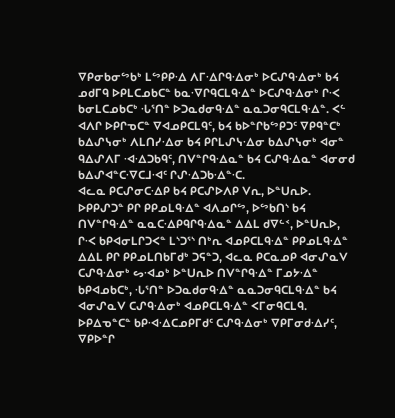ᐁᑭᓂᑲᓂᔥᑲᒃ ᒪᔥᑭᑭᐧᐃ ᐱᒥᐧᐃᒋᑫᐧᐃᓂᒃ ᐅᑕᔑᑫᐧᐃᓂᒃ ᑲᔦ ᓄᑯᒥᑫ ᐅᑭᒪᑕᓄᑲᑕᓐ ᑲᓇᐧᐁᒋᑫᑕᒪᑫᐧᐃᓐ ᐅᑕᔑᑫᐧᐃᓂᒃ ᒋᐧᐸ ᑲᓂᒪᑕᓄᑲᑕᒃ ᐧᒐᕐᑎᓐ ᐅᑐᓇᑯᓂᑫᐧᐃᓐ ᓇᓇᑐᓂᑫᑕᒪᑫᐧᐃᓐ. ᐸᓪ ᐊᐱᒋ ᐅᑭᒋᓀᑕᓐ ᐁᐊᓄᑭᑕᒪᑫᑦ, ᑲᔦ ᑲᐅᓐᒋᑲᔥᑭᑐᑦ ᐁᑭᑫᓐᑕᒃ ᑲᐃᔑᓭᓂᒃ ᐱᒪᑎᓯᐧᐃᓂ ᑲᔦ ᑭᒋᒪᔑᓭᐧᐃᓂ ᑲᐃᔑᓭᓂᒃ ᐊᓂᓐ ᑫᐃᔑᐱᒥ ᐧᐊᐧᐃᑐᑲᑫᑦ, ᑎᐯᓐᒋᑫᐧᐃᓇᓐ ᑲᔦ ᑕᔑᑫᐧᐃᓇᓐ ᐊᓂᓂᑯ ᑲᐃᔑᐊᓐᑕᐧᐁᑕᒧᐧᐊᑦ ᒋᔑᐧᐃᑐᑲᐧᐃᓐᐧᑕ.
ᐊᓚᓇ ᑭᑕᔑᓂᑕᐧᐃᑭ ᑲᔦ ᑭᑕᔑᐅᐱᑭ ᐯᕆ, ᐅᓐᑌᕆᐅ. ᐅᑭᑭᔑᑐᓐ ᑭᒋ ᑭᑭᓄᒪᑫᐧᐃᓐ ᐊᐱᓄᒋᔥ, ᐅᔥᑲᑎᔅ ᑲᔦ ᑎᐯᓐᒋᑫᐧᐃᓐ ᓇᓇᑕᐧᐃᑭᑫᒋᑫᐧᐃᓇᓐ ᐃᐃᒪ ᑯᐁᓪᑉ, ᐅᓐᑌᕆᐅ, ᒋᐧᐸ ᑲᑭᐊᓂᒪᒋᑐᐸᓐ ᒪᔅᑐᕐᔅ ᑎᒃᕆ ᐊᓄᑭᑕᒪᑫᐧᐃᓐ ᑭᑭᓄᒪᑫᐧᐃᓐ ᐃᐃᒪ ᑭᒋ ᑭᑭᓄᒪᑎᑲᒥᑯᒃ ᑐᕋᓐᑐ, ᐊᓚᓇ ᑭᑕᓇᓄᑭ ᐊᓂᔑᓇᐯ ᑕᔑᑫᐧᐃᓂᒃ ᔕᐧᐊᓄᒃ ᐅᓐᑌᕆᐅ ᑎᐯᓐᒋᑫᐧᐃᓐ ᒥᓄᔭᐧᐃᓐ ᑲᑭᐊᓄᑲᑕᒃ, ᐧᒐᕐᑎᓐ ᐅᑐᓇᑯᓂᑫᐧᐃᓐ ᓇᓇᑐᓂᑫᑕᒪᑫᐧᐃᓐ ᑲᔦ ᐊᓂᔑᓇᐯ ᑕᔑᑫᐧᐃᓂᒃ ᐊᓄᑭᑕᒪᑫᐧᐃᓐ ᐸᒥᓂᑫᑕᒪᑫ. ᐅᑭᐃᓀᓐᑕᓐ ᑲᑭᐧᐊᐧᐃᑕᓄᑭᒥᑯᑦ ᑕᔑᑫᐧᐃᓂᒃ ᐁᑭᒥᓂᑯᐧᐃᓯᑦ, ᐁᑭᐅᓐᒋ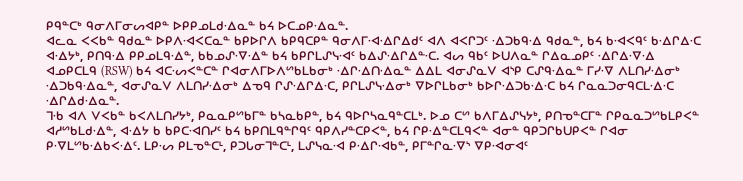ᑭᑫᓐᑕᒃ ᑫᓂᐱᒥᓂᔕᐊᑭᓐ ᐅᑭᑭᓄᒪᑯᐧᐃᓇᓐ ᑲᔦ ᐅᑕᓄᑭᐧᐃᓇᓐ.
ᐊᓚᓇ ᐸᐸᑲᓐ ᑫᑯᓇᓐ ᐅᑭᐱᐧᐊᐸᑕᓇᓐ ᑲᑭᐅᒋᐱ ᑲᑭᑫᑕᑭᓐ ᑫᓂᐱᒥᐧᐊᐧᐃᒋᐃᑯᑦ ᐊᐱ ᐊᐸᒋᑐᑦ ᐧᐃᑐᑲᑫᐧᐃ ᑫᑯᓇᓐ, ᑲᔦ ᑲᐧᐊᐸᑫᑦ ᑲᐧᐃᒋᐃᐧᑕ ᐊᐧᐃᔭᒃ, ᑭᑎᑫᐧᐃ ᑭᑭᓄᒪᑫᐧᐃᓐ, ᑲᑲᓄᔑᐧᐁᐧᐃᓐ ᑲᔦ ᑲᑭᒋᒪᔑᓭᐧᐊᑦ ᑲᐃᔑᐧᐃᒋᐃᓐᐧᑕ. ᐊᔕ ᑫᑲᑦ ᐅᑌᐱᓇᓐ ᒋᐃᓇᓄᑭᑦ ᐧᐃᒋᐃᐧᐁᐧᐃ ᐊᓄᑭᑕᒪᑫ (RSW) ᑲᔦ ᐊᑕᐧᔕᐸᓐᑕᓐ ᒋᐊᓂᐱᒥᐅᐱᔥᑲᒪᑲᓂᒃ ᐧᐃᒋᐧᐃᑎᐧᐃᓇᓐ ᐃᐃᒪ ᐊᓂᔑᓇᐯ ᐊᔅᑭ ᑕᔑᑫᐧᐃᓇᓐ ᒥᓯᐧᐁ ᐱᒪᑎᓯᐧᐃᓂᒃ ᐧᐃᑐᑲᑫᐧᐃᓇᓐ, ᐊᓂᔑᓇᐯ ᐱᒪᑎᓯᐧᐃᓂᒃ ᐃᓀᑫ ᒋᔑᐧᐃᒋᐃᐧᑕ, ᑭᒋᒪᔑᓭᐧᐃᓂᒃ ᐁᐅᒋᒪᑲᓂᒃ ᑲᐅᒋᐧᐃᑐᑲᐧᐃᐧᑕ ᑲᔦ ᒋᓇᓇᑐᓂᑫᑕᒪᐧᐃᐧᑕ ᐧᐃᒋᐃᑯᐧᐃᓇᓐ.
ᒣᐧᑲ ᐊᐱ ᐯᐸᑲᓐ ᑲᐸᐱᒪᑎᓯᔭᒃ, ᑭᓇᓇᑭᔥᑲᒥᓐ ᑲᓴᓇᑲᑭᓐ, ᑲᔦ ᑫᐅᒋᓴᓇᑫᓐᑕᒪᒃ. ᐅᓄ ᑕᔥ ᑲᐱᒥᐃᔑᓭᔭᒃ, ᑭᑎᓀᓐᑕᒥᓐ ᒋᑭᓇᓇᑐᔥᑲᒪᑭᐸᓐ ᐊᓱᔥᑲᒪᑯᐧᐃᓐ, ᐊᐧᐃᔭ ᑲ ᑲᑭᑕᐧᐊᑎᓯᑦ ᑲᔦ ᑲᑭᑎᒪᑫᓐᒋᑫᑦ ᑫᑭᐱᓯᓐᑕᑭᐸᓐ, ᑲᔦ ᒋᑭᐧᐃᓐᑕᒪᑫᐸᓐ ᐊᓂᓐ ᑫᑭᑐᒋᑲᑌᑭᐸᓐ ᒋᐊᓂ ᑭᐧᐁᒪᔥᑲᐧᐃᑲᐸᐧᐃᑦ. ᒪᑭᐧᔕ ᑭᒪᓀᓐᑕᒻ, ᑭᑐᒐᓂᒣᓐᑕᒻ, ᒪᔑᓭᓇᐧᐊ ᑭᐧᐃᒋᐧᐊᑲᓐ, ᑭᒥᓐᒋᓇᐧᐁᔅ ᐁᑭᐧᐊᓂᐊᑦ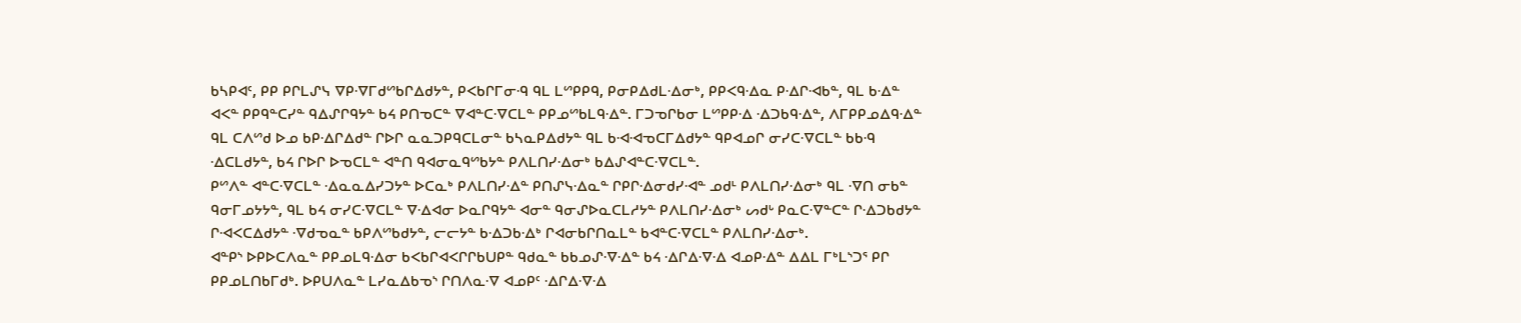ᑲᓴᑭᐊᑦ, ᑭᑭ ᑭᒋᒪᔑᓭ ᐁᑭᐧᐁᒥᑯᔥᑲᒋᐃᑯᔭᓐ, ᑭᐸᑲᒋᒥᓂᐧᑫ ᑫᒪ ᒪᔥᑭᑭᑫ, ᑭᓂᑭᐃᑯᒪᐧᐃᓂᒃ, ᑭᑭᐸᑫᐧᐃᓇ ᑭᐧᐃᒋᐧᐊᑲᓐ, ᑫᒪ ᑲᐧᐃᓐ ᐊᐸᓐ ᑭᑭᑫᓐᑕᓯᓐ ᑫᐃᔑᒋᑫᔭᓐ ᑲᔦ ᑭᑎᓀᑕᓐ ᐁᐊᓐᑕᐧᐁᑕᒪᓐ ᑭᑭᓄᔥᑲᒪᑫᐧᐃᓐ. ᒥᑐᓀᒋᑲᓂ ᒪᔥᑭᑭᐧᐃ ᐧᐃᑐᑲᑫᐧᐃᓐ, ᐱᒥᑭᑭᓄᐃᑫᐧᐃᓐ ᑫᒪ ᑕᐱᔥᑯ ᐅᓄ ᑲᑭᐧᐃᒋᐃᑯᓐ ᒋᐅᒋ ᓇᓇᑐᑭᑫᑕᒪᓂᓐ ᑲᓴᓇᑭᐃᑯᔭᓐ ᑫᒪ ᑲᐧᐊᐧᐊᓀᑕᒥᐃᑯᔭᓐ ᑫᑭᐊᓄᒋ ᓂᓯᑕᐧᐁᑕᒪᓐ ᑲᑲᐧᑫ ᐧᐃᑕᒪᑯᔭᓐ, ᑲᔦ ᒋᐅᒋ ᐅᓀᑕᒪᓐ ᐊᓐᑎ ᑫᐊᓂᓇᑫᔥᑲᔭᓐ ᑭᐱᒪᑎᓯᐧᐃᓂᒃ ᑲᐃᔑᐊᓐᑕᐧᐁᑕᒪᓐ.
ᑭᔥᐱᓐ ᐊᓐᑕᐧᐁᑕᒪᓐ ᐧᐃᓇᓇᐃᓯᑐᔭᓐ ᐅᑕᓇᒃ ᑭᐱᒪᑎᓯᐧᐃᓐ ᑭᑎᔑᓭᐧᐃᓇᓐ ᒋᑭᒋᐧᐃᓂᑯᓯᐧᐊᓐ ᓄᑯᒻ ᑭᐱᒪᑎᓯᐧᐃᓂᒃ ᑫᒪ ᐧᐁᑎ ᓂᑲᓐ ᑫᓂᒥᓄᔭᔭᓐ, ᑫᒪ ᑲᔦ ᓂᓯᑕᐧᐁᑕᒪᓐ ᐁᐧᐃᐊᓂ ᐅᓇᒋᑫᔭᓐ ᐊᓂᓐ ᑫᓂᔑᐅᓇᑕᒪᓱᔭᓐ ᑭᐱᒪᑎᓯᐧᐃᓂᒃ ᔕᑯᒡ ᑭᓇᑕᐧᐁᓐᑕᓐ ᒋᐧᐃᑐᑲᑯᔭᓐ ᒋᐧᐊᐸᑕᐃᑯᔭᓐ ᐧᐁᑯᓀᓇᓐ ᑲᑭᐱᔥᑲᑯᔭᓐ, ᓕᓕᔭᓐ ᑲᐧᐃᑐᑲᐧᐃᒃ ᒋᐊᓂᑲᒋᑎᓇᒪᓐ ᑲᐊᓐᑕᐧᐁᑕᒪᓐ ᑭᐱᒪᑎᓯᐧᐃᓂᒃ.
ᐊᓐᑭᔅ ᐅᑭᐅᑕᐱᓇᓐ ᑭᑭᓄᒪᑫᐧᐃᓂ ᑲᐸᑲᒋᐊᐸᒋᒋᑲᑌᑭᓐ ᑫᑯᓇᓐ ᑲᑲᓄᔑᐧᐁᐧᐃᓐ ᑲᔦ ᐧᐃᒋᐃᐧᐁᐧᐃ ᐊᓄᑭᐧᐃᓐ ᐃᐃᒪ ᒥᒃᒪᔅᑐᕐ ᑭᒋ ᑭᑭᓄᒪᑎᑲᒥᑯᒃ. ᐅᑭᑌᐱᓇᓐ ᒪᓯᓇᐃᑲᓀᔅ ᒋᑎᐱᓇᐧᐁ ᐊᓄᑭᑦ ᐧᐃᒋᐃᐧᐁᐧᐃ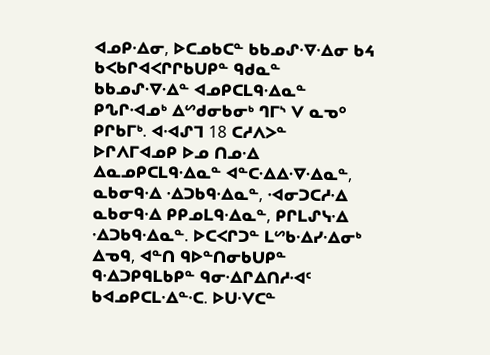ᐊᓄᑭᐧᐃᓂ, ᐅᑕᓄᑲᑕᓐ ᑲᑲᓄᔑᐧᐁᐧᐃᓂ ᑲᔦ ᑲᐸᑲᒋᐊᐸᒋᒋᑲᑌᑭᓐ ᑫᑯᓇᓐ ᑲᑲᓄᔑᐧᐁᐧᐃᓐ ᐊᓄᑭᑕᒪᑫᐧᐃᓇᓐ ᑭᔐᒋᐧᐊᓄᒃ ᐃᔥᑯᓂᑲᓂᒃ ᒉᒥᔅ ᐯ ᓇᓀᐤ ᑭᒋᑲᒥᒃ. ᐊᐧᐊᔑᒣ 18 ᑕᓱᐱᐳᓐ ᐅᒋᐱᒥᐊᓄᑭ ᐅᓄ ᑎᓄᐧᐃ ᐃᓇᓄᑭᑕᒪᑫᐧᐃᓇᓐ ᐊᓐᑕᐧᐃᐃᐧᐁᐧᐃᓇᓐ, ᓇᑲᓂᑫᐧᐃ ᐧᐃᑐᑲᑫᐧᐃᓇᓐ, ᐧᐊᓂᑐᑕᓱᐧᐃ ᓇᑲᓂᑫᐧᐃ ᑭᑭᓄᒪᑫᐧᐃᓇᓐ, ᑭᒋᒪᔑᓭᐧᐃ ᐧᐃᑐᑲᑫᐧᐃᓇᓐ. ᐅᑕᐸᒋᑐᓐ ᒪᔥᑲᐧᐃᓯᐧᐃᓂᒃ ᐃᓀᑫ, ᐊᓐᑎ ᑫᐅᓐᑎᓂᑲᑌᑭᓐ ᑫᐧᐃᑐᑭᑫᒪᑲᑭᓐ ᑫᓂᐧᐃᒋᐃᑎᓱᐧᐊᑦ ᑲᐊᓄᑭᑕᒪᐧᐃᓐᐧᑕ. ᐅᑌᐧᐯᑕᓐ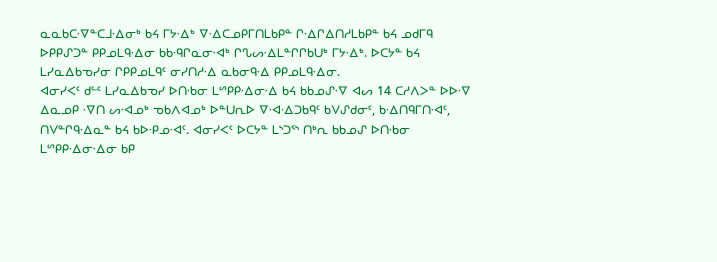ᓇᓇᑲᑕᐧᐁᓐᑕᒧᐧᐃᓂᒃ ᑲᔦ ᒥᔭᐧᐃᒃ ᐁᐧᐃᑕᓄᑭᒥᑎᒪᑲᑭᓐ ᒋᐧᐃᒋᐃᑎᓱᒪᑲᑭᓐ ᑲᔦ ᓄᑯᒥᑫ ᐅᑭᑭᔑᑐᓐ ᑭᑭᓄᒪᑫᐧᐃᓂ ᑲᑲᐧᑫᒋᓇᓂᐧᐊᒃ ᒋᔐᔕᐧᐃᒪᓐᒋᒋᑲᑌᒃ ᒥᔭᐧᐃᒃ. ᐅᑕᔭᓐ ᑲᔦ ᒪᓯᓇᐃᑲᓀᓯᓂ ᒋᑭᑭᓄᒪᑫᑦ ᓂᓯᑎᓱᐧᐃ ᓇᑲᓂᑫᐧᐃ ᑭᑭᓄᒪᑫᐧᐃᓂ.
ᐊᓂᓯᐸᑦ ᑯᓪᑦ ᒪᓯᓇᐃᑲᓀᓯ ᐅᑎᐧᑲᓂ ᒪᔥᑭᑭᐧᐃᓂᐧᐃ ᑲᔦ ᑲᑲᓄᔑᐧᐁ ᐊᔕ 14 ᑕᓱᐱᐳᓐ ᐅᐅᐧᐁ ᐃᓇᓄᑭ ᐧᐁᑎ ᔕᐧᐊᓄᒃ ᓀᑲᐱᐊᓄᒃ ᐅᓐᑌᕆᐅ ᐁᐧᐊᐧᐃᑐᑲᑫᑦ ᑲᐯᔑᑯᓂᑦ, ᑲᐧᐃᑎᑫᒥᑎᐧᐊᑦ, ᑎᐯᓐᒋᑫᐧᐃᓇᓐ ᑲᔦ ᑲᐅᐧᑭᓄᐧᐊᑦ. ᐊᓂᓯᐸᑦ ᐅᑕᔭᓐ ᒪᔅᑐᕐᔅ ᑎᒃᕆ ᑲᑲᓄᔑ ᐅᑎᐧᑲᓂ ᒪᔥᑭᑭᐧᐃᓂᐧᐃᓂ ᑲᑭ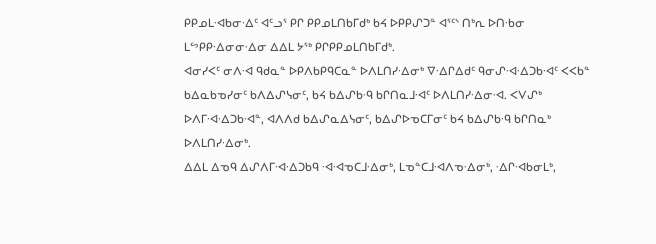ᑭᑭᓄᒪᐧᐊᑲᓂᐧᐃᑦ ᐊᑦᓗᕐ ᑭᒋ ᑭᑭᓄᒪᑎᑲᒥᑯᒃ ᑲᔦ ᐅᑭᑭᔑᑐᓐ ᐊᕐᑦᔅ ᑎᒃᕆ ᐅᑎᐧᑲᓂ ᒪᔥᑭᑭᐧᐃᓂᓂᐧᐃᓂ ᐃᐃᒪ ᔭᕐᒃ ᑭᒋᑭᑭᓄᒪᑎᑲᒥᑯᒃ.
ᐊᓂᓯᐸᑦ ᓂᐱᐧᐊ ᑫᑯᓇᓐ ᐅᑭᐱᑲᑭᑫᑕᓇᓐ ᐅᐱᒪᑎᓯᐧᐃᓂᒃ ᐁᐧᐃᒋᐃᑯᑦ ᑫᓂᔑᐧᐊᐧᐃᑐᑲᐧᐊᑦ ᐸᐸᑲᓐ ᑲᐃᓇᑲᓀᓯᓂᑦ ᑲᐱᐃᔑᓭᓂᑦ, ᑲᔦ ᑲᐃᔑᑲᐧᑫ ᑲᒋᑎᓇᒧᐧᐊᑦ ᐅᐱᒪᑎᓯᐧᐃᓂᐧᐊ. ᐸᐯᔑᒃ ᐅᐱᒥᐧᐊᐧᐃᑐᑲᐧᐊᓐ, ᐊᐱᐱᑯ ᑲᐃᔑᓇᐃᓭᓂᑦ, ᑲᐃᔑᐅᓀᑕᒥᓂᑦ ᑲᔦ ᑲᐃᔑᑲᐧᑫ ᑲᒋᑎᓇᒃ ᐅᐱᒪᑎᓯᐧᐃᓂᒃ.
ᐃᐃᒪ ᐃᓀᑫ ᐃᔑᐱᒥᐧᐊᐧᐃᑐᑲᑫ ᐧᐊᐧᐊᓀᑕᒧᐧᐃᓂᒃ, ᒪᓀᓐᑕᒧᐧᐊᐱᓀᐧᐃᓂᒃ, ᐧᐃᒋᐧᐊᑲᓂᒪᒃ,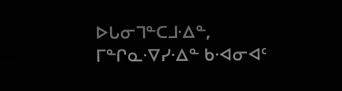ᐅᒐᓂᒣᓐᑕᒧᐧᐃᓐ, ᒥᓐᒋᓇᐧᐁᓯᐧᐃᓐ ᑲᐧᐊᓂᐊᑦ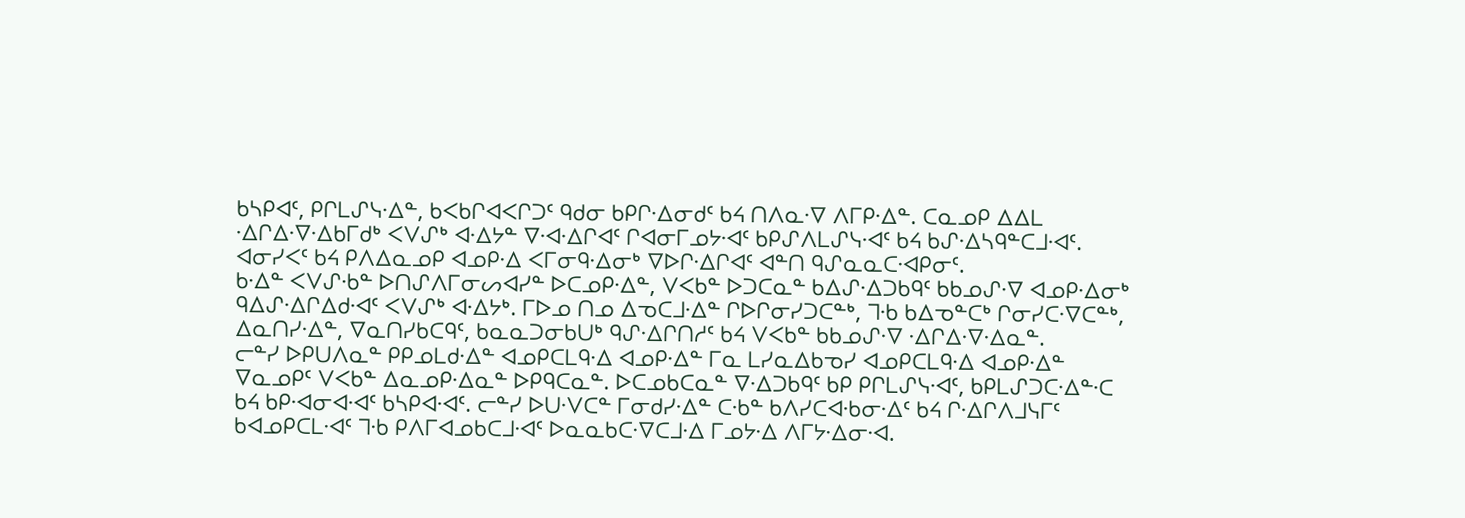ᑲᓴᑭᐊᑦ, ᑭᒋᒪᔑᓭᐧᐃᓐ, ᑲᐸᑲᒋᐊᐸᒋᑐᑦ ᑫᑯᓂ ᑲᑭᒋᐧᐃᓂᑯᑦ ᑲᔦ ᑎᐱᓇᐧᐁ ᐱᒥᑭᐧᐃᓐ. ᑕᓇᓄᑭ ᐃᐃᒪ ᐧᐃᒋᐃᐧᐁᐧᐃᑲᒥᑯᒃ ᐸᐯᔑᒃ ᐊᐧᐃᔭᓐ ᐁᐧᐊᐧᐃᒋᐊᑦ ᒋᐊᓂᒥᓄᔭᐧᐊᑦ ᑲᑭᔑᐱᒪᔑᓭᐧᐊᑦ ᑲᔦ ᑲᔑᐧᐃᓴᑫᓐᑕᒧᐧᐊᑦ. ᐊᓂᓯᐸᑦ ᑲᔦ ᑭᐱᐃᓇᓄᑭ ᐊᓄᑭᐧᐃ ᐸᒥᓂᑫᐧᐃᓂᒃ ᐁᐅᒋᐧᐃᒋᐊᑦ ᐊᓐᑎ ᑫᔑᓇᓇᑕᐧᐊᑭᓂᑦ.
ᑲᐧᐃᓐ ᐸᐯᔑᐧᑲᓐ ᐅᑎᔑᐱᒥᓂᔕᐊᓯᓐ ᐅᑕᓄᑭᐧᐃᓐ, ᐯᐸᑲᓐ ᐅᑐᑕᓇᓐ ᑲᐃᔑᐧᐃᑐᑲᑫᑦ ᑲᑲᓄᔑᐧᐁ ᐊᓄᑭᐧᐃᓂᒃ ᑫᐃᔑᐧᐃᒋᐃᑯᐧᐊᑦ ᐸᐯᔑᒃ ᐊᐧᐃᔭᒃ. ᒥᐅᓄ ᑎᓄ ᐃᓀᑕᒧᐧᐃᓐ ᒋᐅᒋᓂᓯᑐᑕᓐᒃ, ᒣᐧᑲ ᑲᐃᓀᓐᑕᒃ ᒋᓂᓯᑕᐧᐁᑕᓐᒃ, ᐃᓇᑎᓯᐧᐃᓐ, ᐁᓇᑎᓯᑲᑕᑫᑦ, ᑲᓇᓇᑐᓂᑲᑌᒃ ᑫᔑᐧᐃᒋᑎᓱᑦ ᑲᔦ ᐯᐸᑲᓐ ᑲᑲᓄᔑᐧᐁ ᐧᐃᒋᐃᐧᐁᐧᐃᓇᓐ.
ᓕᓐᓯ ᐅᑭᑌᐱᓇᓐ ᑭᑭᓄᒪᑯᐧᐃᓐ ᐊᓄᑭᑕᒪᑫᐧᐃ ᐊᓄᑭᐧᐃᓐ ᒥᓇ ᒪᓯᓇᐃᑲᓀᓯ ᐊᓄᑭᑕᒪᑫᐧᐃ ᐊᓄᑭᐧᐃᓐ ᐁᓇᓄᑭᑦ ᐯᐸᑲᓐ ᐃᓇᓄᑭᐧᐃᓇᓐ ᐅᑭᑫᑕᓇᓐ. ᐅᑕᓄᑲᑕᓇᓐ ᐁᐧᐃᑐᑲᑫᑦ ᑲᑭ ᑭᒋᒪᔑᓭᐧᐊᑦ, ᑲᑭᒪᔑᑐᑕᐧᐃᓐᐧᑕ ᑲᔦ ᑲᑭᐧᐊᓂᐊᐧᐊᑦ ᑲᓴᑭᐊᐧᐊᑦ. ᓕᓐᓯ ᐅᑌᐧᐯᑕᓐ ᒥᓂᑯᓯᐧᐃᓐ ᑕᐧᑲᓐ ᑲᐱᓯᑕᐊᐧᑲᓂᐧᐃᑦ ᑲᔦ ᒋᐧᐃᒋᐱᒧᓭᒥᑦ ᑲᐊᓄᑭᑕᒪᐧᐊᑦ ᒣᐧᑲ ᑭᐱᒥᐊᓄᑲᑕᒧᐧᐊᑦ ᐅᓇᓇᑲᑕᐧᐁᑕᒧᐧᐃ ᒥᓄᔭᐧᐃ ᐱᒥᔭᐧᐃᓂᐧᐊ.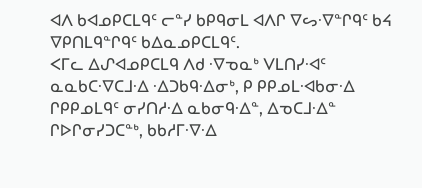ᐊᐱ ᑲᐊᓄᑭᑕᒪᑫᑦ ᓕᓐᓯ ᑲᑭᑫᓂᒪ ᐊᐱᒋ ᐁᔕᐧᐁᓐᒋᑫᑦ ᑲᔦ ᐁᑭᑎᒪᑫᓐᒋᑫᑦ ᑲᐃᓇᓄᑭᑕᒪᑫᑦ.
ᐸᒥᓚ ᐃᔑᐊᓄᑭᑕᒪᑫ ᐱᑯ ᐧᐁᓀᓇᒃ ᐯᒪᑎᓯᐧᐊᑦ ᓇᓇᑲᑕᐧᐁᑕᒧᐧᐃ ᐧᐃᑐᑲᑫᐧᐃᓂᒃ, ᑭ ᑭᑭᓄᒪᐧᐊᑲᓂᐧᐃ ᒋᑭᑭᓄᒪᑫᑦ ᓂᓯᑎᓱᐧᐃ ᓇᑲᓂᑫᐧᐃᓐ, ᐃᓀᑕᒧᐧᐃᓐ ᒋᐅᒋᓂᓯᑐᑕᓐᒃ, ᑲᑲᓱᒥᐧᐁᐧᐃ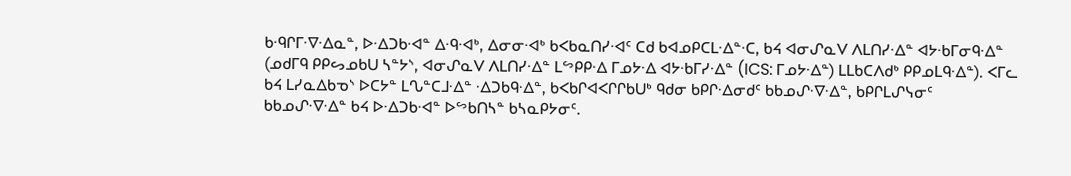ᑲᐧᑫᒋᒥᐧᐁᐧᐃᓇᓐ, ᐅᐧᐃᑐᑲᐧᐊᓐ ᐃᐧᑫᐧᐊᒃ, ᐃᓂᓂᐧᐊᒃ ᑲᐸᑲᓇᑎᓯᐧᐊᑦ ᑕᑯ ᑲᐊᓄᑭᑕᒪᐧᐃᓐᐧᑕ, ᑲᔦ ᐊᓂᔑᓇᐯ ᐱᒪᑎᓯᐧᐃᓐ ᐊᔭᐧᑲᒥᓂᑫᐧᐃᓐ (ᓄᑯᒥᑫ ᑭᑭᔕᓄᑲᑌ ᓴᓐᔭᔅ, ᐊᓂᔑᓇᐯ ᐱᒪᑎᓯᐧᐃᓐ ᒪᔥᑭᑭᐧᐃ ᒥᓄᔭᐧᐃ ᐊᔭᐧᑲᒥᓯᐧᐃᓐ (ICS: ᒥᓄᔭᐧᐃᓐ) ᒪᒪᑲᑕᐱᑯᒃ ᑭᑭᓄᒪᑫᐧᐃᓐ). ᐸᒥᓚ ᑲᔦ ᒪᓯᓇᐃᑲᓀᔅ ᐅᑕᔭᓐ ᒪᔐᓐᑕᒧᐧᐃᓐ ᐧᐃᑐᑲᑫᐧᐃᓐ, ᑲᐸᑲᒋᐊᐸᒋᒋᑲᑌᒃ ᑫᑯᓂ ᑲᑭᒋᐧᐃᓂᑯᑦ ᑲᑲᓄᔑᐧᐁᐧᐃᓐ, ᑲᑭᒋᒪᔑᓭᓂᑦ ᑲᑲᓄᔑᐧᐁᐧᐃᓐ ᑲᔦ ᐅᐧᐃᑐᑲᐧᐊᓐ ᐅᔥᑲᑎᓴᓐ ᑲᓴᓇᑭᔭᓂᑦ.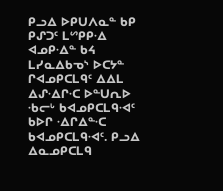ᑭᓗᐃ ᐅᑭᑌᐱᓇᓐ ᑲᑭ ᑭᔑᑐᑦ ᒪᔥᑭᑭᐧᐃ ᐊᓄᑭᐧᐃᓐ ᑲᔦ ᒪᓯᓇᐃᑲᓀᔅ ᐅᑕᔭᓐ ᒋᐊᓄᑭᑕᒪᑫᑦ ᐃᐃᒪ ᐃᔑᐧᐃᒋᐧᑕ ᐅᓐᑌᕆᐅ ᐧᑲᓕᒡ ᑲᐊᓄᑭᑕᒪᑫᐧᐊᑦ ᑲᐅᒋ ᐧᐃᒋᐃᓐᐧᑕ ᑲᐊᓄᑭᑕᒪᑫᐧᐊᑦ. ᑭᓗᐃ ᐃᓇᓄᑭᑕᒪᑫ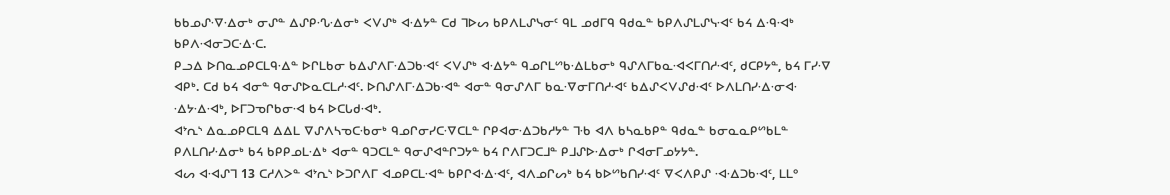ᑲᑲᓄᔑᐧᐁᐧᐃᓂᒃ ᓂᔑᓐ ᐃᔑᑭᐧᔐᐧᐃᓂᒃ ᐸᐯᔑᒃ ᐊᐧᐃᔭᓐ ᑕᑯ ᒣᐅᔕ ᑲᑭᐱᒪᔑᓭᓂᑦ ᑫᒪ ᓄᑯᒥᑫ ᑫᑯᓇᓐ ᑲᑭᐱᔑᒪᔑᓭᐧᐊᑦ ᑲᔦ ᐃᐧᑫᐧᐊᒃ ᑲᑭᐱᐧᐊᓂᑐᑕᐧᐃᐧᑕ.
ᑭᓗᐃ ᐅᑎᓇᓄᑭᑕᒪᑫᐧᐃᓐ ᐅᒋᒪᑲᓂ ᑲᐃᔑᐱᒥᐧᐃᑐᑲᐧᐊᑦ ᐸᐯᔑᒃ ᐊᐧᐃᔭᓐ ᑫᓄᒋᒪᔥᑲᐧᐃᒪᑲᓂᒃ ᑫᔑᐱᒥᑲᓇᐧᐊᐸᒥᑎᓱᐧᐊᑦ, ᑯᑕᑭᔭᓐ, ᑲᔦ ᒥᓯᐧᐁ ᐊᑭᒃ. ᑕᑯ ᑲᔦ ᐊᓂᓐ ᑫᓂᔑᐅᓇᑕᒪᓱᐧᐊᑦ. ᐅᑎᔑᐱᒥᐧᐃᑐᑲᐧᐊᓐ ᐊᓂᓐ ᑫᓂᔑᐱᒥ ᑲᓇᐧᐁᓂᒥᑎᓱᐧᐊᑦ ᑲᐃᔑᐸᐯᔑᑯᐧᐊᑦ ᐅᐱᒪᑎᓯᐧᐃᐧᓂᐊᐧ ᐧᐃᔭᐧᐃᐧᐊᒃ, ᐅᒥᑐᓀᒋᑲᓂᐧᐊ ᑲᔦ ᐅᑕᒐᑯᐧᐊᒃ.
ᐊᔾᕆᔅ ᐃᓇᓄᑭᑕᒪᑫ ᐃᐃᒪ ᐁᔑᐱᓴᓀᑕᐧᑲᓂᒃ ᑫᓄᒋᓂᓯᑕᐧᐁᑕᒪᓐ ᒋᑭᐊᓂᐧᐃᑐᑲᓱᔭᓐ ᒣᐧᑲ ᐊᐱ ᑲᓴᓇᑲᑭᓐ ᑫᑯᓇᓐ ᑲᓂᓇᓇᑭᔥᑲᒪᓐ ᑭᐱᒪᑎᓯᐧᐃᓂᒃ ᑲᔦ ᑲᑭᑭᓄᒪᐧᐃᒃ ᐊᓂᓐ ᑫᑐᑕᒪᓐ ᑫᓂᔑᐊᓐᒋᑐᔭᓐ ᑲᔦ ᒋᐱᒥᑐᑕᒧᓐ ᑭᒧᔑᐅᐧᐃᓂᒃ ᒋᐊᓂᒥᓄᔭᔭᓐ.
ᐊᔕ ᐊᐧᐊᔑᒣ 13 ᑕᓱᐱᐳᓐ ᐊᔾᕆᔅ ᐅᑐᒋᐱᒥ ᐊᓄᑭᑕᒪᐧᐊᓐ ᑲᑭᒋᐊᐧᐃᐧᐊᑦ, ᐊᐱᓄᒋᔕᒃ ᑲᔦ ᑲᐅᔥᑲᑎᓯᐧᐊᑦ ᐁᐸᐱᑭᔑ ᐧᐊᐧᐃᑐᑲᐧᐊᑦ, ᒪᒪᐤ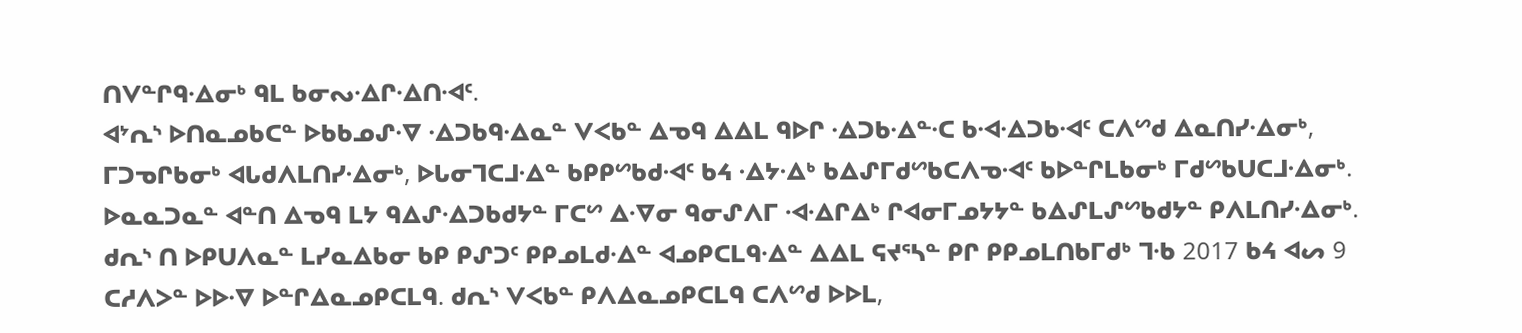ᑎᐯᓐᒋᑫᐧᐃᓂᒃ ᑫᒪ ᑲᓂᔓᐧᐃᒋᐧᐃᑎᐧᐊᑦ.
ᐊᔾᕆᔅ ᐅᑎᓇᓄᑲᑕᓐ ᐅᑲᑲᓄᔑᐧᐁ ᐧᐃᑐᑲᑫᐧᐃᓇᓐ ᐯᐸᑲᓐ ᐃᓀᑫ ᐃᐃᒪ ᑫᐅᒋ ᐧᐃᑐᑲᐧᐃᓐᐧᑕ ᑲᐧᐊᐧᐃᑐᑲᐧᐊᑦ ᑕᐱᔥᑯ ᐃᓇᑎᓯᐧᐃᓂᒃ, ᒥᑐᓀᒋᑲᓂᒃ ᐊᒐᑯᐱᒪᑎᓯᐧᐃᓂᒃ, ᐅᒐᓂᒣᑕᒧᐧᐃᓐ ᑲᑭᑭᔥᑲᑯᐧᐊᑦ ᑲᔦ ᐧᐃᔭᐧᐃᒃ ᑲᐃᔑᒥᑯᔥᑲᑕᐱᓀᐧᐊᑦ ᑲᐅᓐᒋᒪᑲᓂᒃ ᒥᑯᔥᑲᑌᑕᒧᐧᐃᓂᒃ. ᐅᓇᓇᑐᓇᓐ ᐊᓐᑎ ᐃᓀᑫ ᒪᔭ ᑫᐃᔑᐧᐃᑐᑲᑯᔭᓐ ᒥᑕᔥ ᐃᐧᐁᓂ ᑫᓂᔑᐱᒥ ᐧᐊᐧᐃᒋᐃᒃ ᒋᐊᓂᒥᓄᔭᔭᓐ ᑲᐃᔑᒪᔑᔥᑲᑯᔭᓐ ᑭᐱᒪᑎᓯᐧᐃᓂᒃ.
ᑯᕆᔅ ᑎ ᐅᑭᑌᐱᓇᓐ ᒪᓯᓇᐃᑲᓂ ᑲᑭ ᑭᔑᑐᑦ ᑭᑭᓄᒪᑯᐧᐃᓐ ᐊᓄᑭᑕᒪᑫᐧᐃᓐ ᐃᐃᒪ ᕋᔪᕐᓴᓐ ᑭᒋ ᑭᑭᓄᒪᑎᑲᒥᑯᒃ ᒣᐧᑲ 2017 ᑲᔦ ᐊᔕ 9 ᑕᓱᐱᐳᓐ ᐅᐅᐧᐁ ᐅᓐᒋᐃᓇᓄᑭᑕᒪᑫ. ᑯᕆᔅ ᐯᐸᑲᓐ ᑭᐱᐃᓇᓄᑭᑕᒪᑫ ᑕᐱᔥᑯ ᐅᐅᒪ,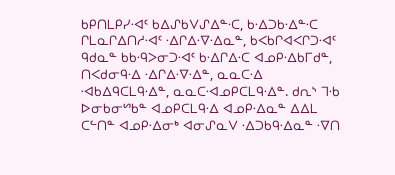ᑲᑭᑎᒪᑭᓯᐧᐊᑦ ᑲᐃᔑᑲᐯᔑᐃᓐᐧᑕ, ᑲᐧᐃᑐᑲᐧᐃᓐᐧᑕ ᒋᒪᓇᒋᐃᑎᓱᐧᐊᑦ ᐧᐃᒋᐃᐧᐁᐧᐃᓇᓐ, ᑲᐸᑲᒋᐊᐸᒋᑐᐧᐊᑦ ᑫᑯᓇᓐ ᑲᑲᐧᑫᐳᓂᑐᐧᐊᑦ ᑲᐧᐃᒋᐃᐧᑕ ᐊᓄᑭᐧᐃᑲᒥᑯᓐ, ᑎᐸᑯᓂᑫᐧᐃ ᐧᐃᒋᐃᐧᐁᐧᐃᓐ, ᓇᓇᑕᐧᐃ ᐧᐊᑲᐃᑫᑕᒪᑫᐧᐃᓐ, ᓇᓇᑕᐧᐊᓄᑭᑕᒪᑫᐧᐃᓐ. ᑯᕆᔅ ᒣᐧᑲ ᐅᓂᑲᓂᔥᑲᓐ ᐊᓄᑭᑕᒪᑫᐧᐃ ᐊᓄᑭᐧᐃᓇᓐ ᐃᐃᒪ ᑕᓪᑎᓐ ᐊᓄᑭᐧᐃᓂᒃ ᐊᓂᔑᓇᐯ ᐧᐃᑐᑲᑫᐧᐃᓇᓐ ᐧᐁᑎ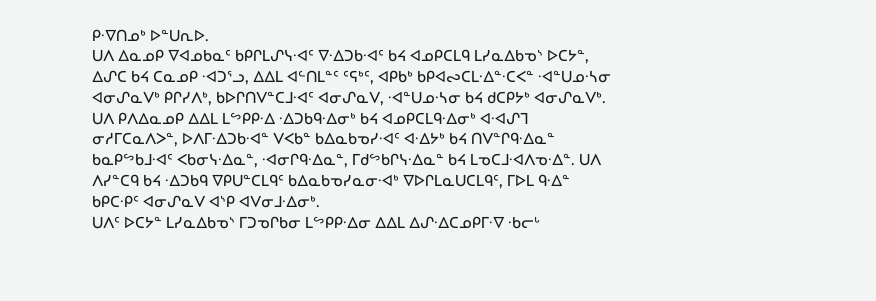ᑭᐧᐁᑎᓄᒃ ᐅᓐᑌᕆᐅ.
ᑌᐱ ᐃᓇᓄᑭ ᐁᐊᓄᑲᓇᑦ ᑲᑭᒋᒪᔑᓭᐧᐊᑦ ᐁᐧᐃᑐᑲᐧᐊᑦ ᑲᔦ ᐊᓄᑭᑕᒪᑫ ᒪᓯᓇᐃᑲᓀᔅ ᐅᑕᔭᓐ,  ᐃᔑᑕ ᑲᔦ ᑕᓇᓄᑭ ᐧᐊᑐᕐᓗ, ᐃᐃᒪ ᐊᓪᑎᒪᓐᑦ ᑦᕋᒃᑦ, ᐊᑭᑲᒃ ᑲᑭᐊᔓᑕᒪᐧᐃᓐᐧᑕᐸᓐ ᐧᐊᓐᑌᓄᐧᓴᓂ ᐊᓂᔑᓇᐯᒃ ᑭᒋᓯᐱᒃ, ᑲᐅᒋᑎᐯᓐᑕᒧᐧᐊᑦ ᐊᓂᔑᓇᐯ, ᐧᐊᓐᑌᓄᐧᓴᓂ ᑲᔦ ᑯᑕᑭᔭᒃ ᐊᓂᔑᓇᐯᒃ. ᑌᐱ ᑭᐱᐃᓇᓄᑭ ᐃᐃᒪ ᒪᔥᑭᑭᐧᐃ ᐧᐃᑐᑲᑫᐧᐃᓂᒃ ᑲᔦ ᐊᓄᑭᑕᒪᑫᐧᐃᓂᒃ ᐊᐧᐊᔑᒣ ᓂᓱᒥᑕᓇᐱᐳᓐ, ᐅᐱᒥᐧᐃᑐᑲᐧᐊᓐ ᐯᐸᑲᓐ ᑲᐃᓇᑲᓀᓯᐧᐊᑦ ᐊᐧᐃᔭᒃ ᑲᔦ ᑎᐯᓐᒋᑫᐧᐃᓇᓐ ᑲᓇᑭᔥᑲᒧᐧᐊᑦ ᐸᑲᓂᓭᐧᐃᓇᓐ, ᐧᐊᓂᒋᑫᐧᐃᓇᓐ, ᒥᑯᔥᑲᒋᓭᐧᐃᓇᓐ ᑲᔦ ᒪᓀᑕᒧᐧᐊᐱᓀᐧᐃᓐ. ᑌᐱ ᐱᓯᓐᑕᑫ ᑲᔦ ᐧᐃᑐᑲᑫ ᐁᑭᑌᓐᑕᒪᑫᑦ ᑲᐃᓇᑲᓀᓯᓇᓂᐧᐊᒃ ᐁᐅᒋᒪᓇᑌᑕᒪᑫᑦ, ᒥᐅᒪ ᑫᐧᐃᓐ ᑲᑭᑕᐧᑭᑦ ᐊᓂᔑᓇᐯ ᐊᔅᑭ ᐊᐯᓂᒧᐧᐃᓂᒃ.
ᑌᐱᑦ ᐅᑕᔭᓐ ᒪᓯᓇᐃᑲᓀᔅ ᒥᑐᓀᒋᑲᓂ ᒪᔥᑭᑭᐧᐃᓂ ᐃᐃᒪ ᐃᔑᐧᐃᑕᓄᑭᒥᐧᐁ ᐧᑲᓕᒡ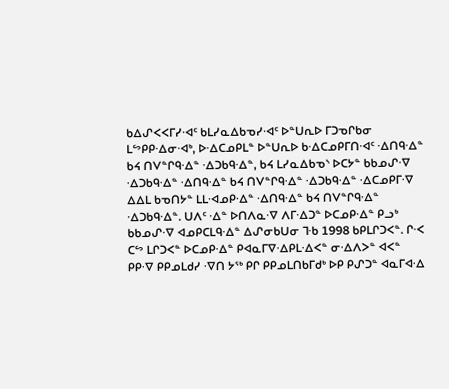ᑲᐃᔑᐸᐸᒥᓯᐧᐊᑦ ᑲᒪᓯᓇᐃᑲᓀᓯᐧᐊᑦ ᐅᓐᑌᕆᐅ ᒥᑐᓀᒋᑲᓂ ᒪᔥᑭᑭᐧᐃᓂᐧᐊᒃ, ᐅᐧᐃᑕᓄᑭᒪᓐ ᐅᓐᑌᕆᐅ ᑲᐧᐃᑕᓄᑭᒥᑎᐧᐊᑦ ᐧᐃᑎᑫᐧᐃᓐ ᑲᔦ ᑎᐯᓐᒋᑫᐧᐃᓐ ᐧᐃᑐᑲᑫᐧᐃᓐ, ᑲᔦ ᒪᓯᓇᐃᑲᓀᔅ ᐅᑕᔭᓐ ᑲᑲᓄᔑᐧᐁ ᐧᐃᑐᑲᑫᐧᐃᓐ ᐧᐃᑎᑫᐧᐃᓐ ᑲᔦ ᑎᐯᓐᒋᑫᐧᐃᓐ ᐧᐃᑐᑲᑫᐧᐃᓐ ᐧᐃᑕᓄᑭᒥᐧᐁ ᐃᐃᒪ ᑲᓀᑎᔭᓐ ᒪᒪᐧᐊᓄᑭᐧᐃᓐ ᐧᐃᑎᑫᐧᐃᓐ ᑲᔦ ᑎᐯᓐᒋᑫᐧᐃᓐ ᐧᐃᑐᑲᑫᐧᐃᓐ. ᑌᐱᑦ ᐧᐃᓐ ᐅᑎᐱᓇᐧᐁ ᐱᒥᐧᐃᑐᓐ ᐅᑕᓄᑭᐧᐃᓐ ᑭᓗᒃ ᑲᑲᓄᔑᐧᐁ ᐊᓄᑭᑕᒪᑫᐧᐃᓐ ᐃᔑᓂᑲᑌᓂ ᒣᐧᑲ 1998 ᑲᑭᒪᒋᑐᐸᓐ. ᒋᐧᐸ ᑕᔥ ᒪᒋᑐᐸᓐ ᐅᑕᓄᑭᐧᐃᓐ ᑭᐊᓇᒥᐁᐧᐃᑭᒪᐧᐃᐸᓐ ᓂᐧᐃᐱᐳᓐ ᐊᐸᓐ ᑭᑭᐧᐁ ᑭᑭᓄᒪᑯᓯ ᐧᐁᑎ ᔭᕐᒃ ᑭᒋ ᑭᑭᓄᒪᑎᑲᒥᑯᒃ ᐅᑭ ᑭᔑᑐᓐ ᐊᓇᒥᐊᐧᐃ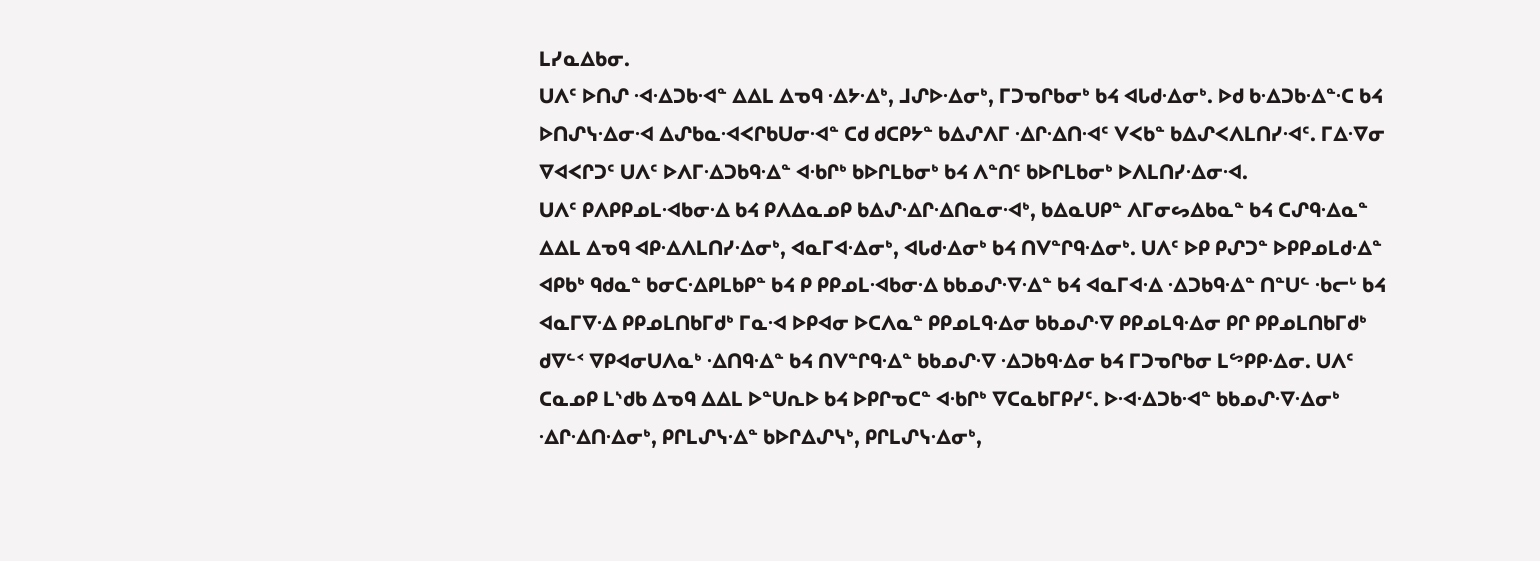ᒪᓯᓇᐃᑲᓂ.
ᑌᐱᑦ ᐅᑎᔑ ᐧᐊᐧᐃᑐᑲᐧᐊᓐ ᐃᐃᒪ ᐃᓀᑫ ᐧᐃᔭᐧᐃᒃ, ᒧᔑᐅᐧᐃᓂᒃ, ᒥᑐᓀᒋᑲᓂᒃ ᑲᔦ ᐊᒐᑯᐧᐃᓂᒃ. ᐅᑯ ᑲᐧᐃᑐᑲᐧᐃᓐᐧᑕ ᑲᔦ ᐅᑎᔑᓭᐧᐃᓂᐧᐊ ᐃᔑᑲᓇᐧᐊᐸᒋᑲᑌᓂᐧᐊᓐ ᑕᑯ ᑯᑕᑭᔭᓐ ᑲᐃᔑᐱᒥ ᐧᐃᒋᐧᐃᑎᐧᐊᑦ ᐯᐸᑲᓐ ᑲᐃᔑᐸᐱᒪᑎᓯᐧᐊᑦ. ᒥᐃᐧᐁᓂ ᐁᐊᐸᒋᑐᑦ ᑌᐱᑦ ᐅᐱᒥᐧᐃᑐᑲᑫᐧᐃᓐ ᐊᐧᑲᒋᒃ ᑲᐅᒋᒪᑲᓂᒃ ᑲᔦ ᐱᓐᑎᑦ ᑲᐅᒋᒪᑲᓂᒃ ᐅᐱᒪᑎᓯᐧᐃᓂᐧᐊ.
ᑌᐱᑦ ᑭᐱᑭᑭᓄᒪᐧᐊᑲᓂᐧᐃ ᑲᔦ ᑭᐱᐃᓇᓄᑭ ᑲᐃᔑᐧᐃᒋᐧᐃᑎᓇᓂᐧᐊᒃ, ᑲᐃᓇᑌᑭᓐ ᐱᒥᓂᔕᐃᑲᓇᓐ ᑲᔦ ᑕᔑᑫᐧᐃᓇᓐ ᐃᐃᒪ ᐃᓀᑫ ᐊᑭᐧᐃᐱᒪᑎᓯᐧᐃᓂᒃ, ᐊᓇᒥᐊᐧᐃᓂᒃ, ᐊᒐᑯᐧᐃᓂᒃ ᑲᔦ ᑎᐯᓐᒋᑫᐧᐃᓂᒃ. ᑌᐱᑦ ᐅᑭ ᑭᔑᑐᓐ ᐅᑭᑭᓄᒪᑯᐧᐃᓐ ᐊᑭᑲᒃ ᑫᑯᓇᓐ ᑲᓂᑕᐧᐃᑭᒪᑲᑭᓐ ᑲᔦ ᑭ ᑭᑭᓄᒪᐧᐊᑲᓂᐧᐃ ᑲᑲᓄᔑᐧᐁᐧᐃᓐ ᑲᔦ ᐊᓇᒥᐊᐧᐃ ᐧᐃᑐᑲᑫᐧᐃᓐ ᑎᓐᑌᓪ ᐧᑲᓕᒡ ᑲᔦ ᐊᓇᒥᐁᐧᐃ ᑭᑭᓄᒪᑎᑲᒥᑯᒃ ᒥᓇᐧᐊ ᐅᑭᐊᓂ ᐅᑕᐱᓇᓐ ᑭᑭᓄᒪᑫᐧᐃᓂ ᑲᑲᓄᔑᐧᐁ ᑭᑭᓄᒪᑫᐧᐃᓂ ᑭᒋ ᑭᑭᓄᒪᑎᑲᒥᑯᒃ ᑯᐁᓪᑉ ᐁᑭᐊᓂᑌᐱᓇᒃ ᐧᐃᑎᑫᐧᐃᓐ ᑲᔦ ᑎᐯᓐᒋᑫᐧᐃᓐ ᑲᑲᓄᔑᐧᐁ ᐧᐃᑐᑲᑫᐧᐃᓂ ᑲᔦ ᒥᑐᓀᒋᑲᓂ ᒪᔥᑭᑭᐧᐃᓂ. ᑌᐱᑦ ᑕᓇᓄᑭ ᒪᔅᑯᑲ ᐃᓀᑫ ᐃᐃᒪ ᐅᓐᑌᕆᐅ ᑲᔦ ᐅᑭᒋᓀᑕᓐ ᐊᐧᑲᒋᒃ ᐁᑕᓇᑲᒥᑭᓯᑦ. ᐅᐧᐊᐧᐃᑐᑲᐧᐊᓐ ᑲᑲᓄᔑᐧᐁᐧᐃᓂᒃ ᐧᐃᒋᐧᐃᑎᐧᐃᓂᒃ, ᑭᒋᒪᔑᓭᐧᐃᓐ ᑲᐅᒋᐃᔑᓭᒃ, ᑭᒋᒪᔑᓭᐧᐃᓂᒃ,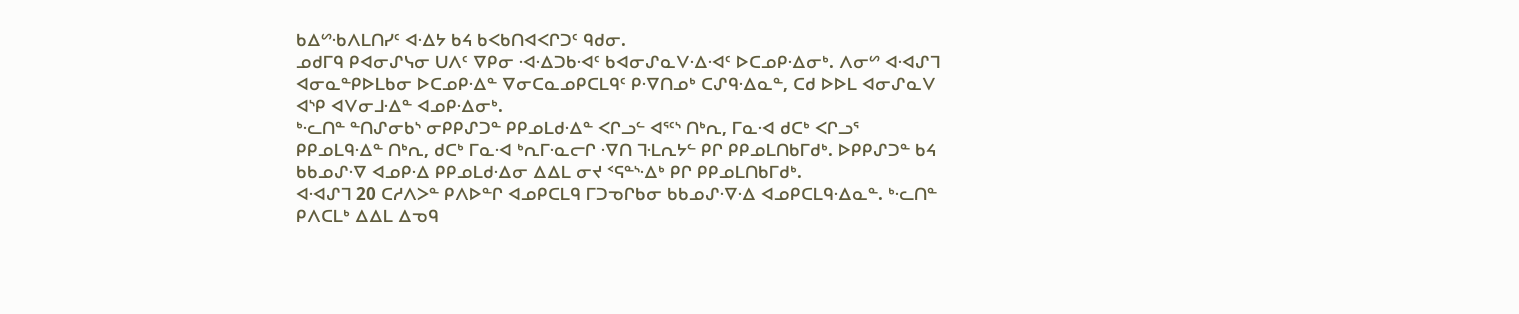ᑲᐃᔥᐧᑲᐱᒪᑎᓯᑦ ᐊᐧᐃᔭ ᑲᔦ ᑲᐸᑲᑎᐊᐸᒋᑐᑦ ᑫᑯᓂ.
ᓄᑯᒥᑫ ᑭᐊᓂᔑᓭᓂ ᑌᐱᑦ ᐁᑭᓂ ᐧᐊᐧᐃᑐᑲᐧᐊᑦ ᑲᐊᓂᔑᓇᐯᐧᐃᐧᐊᑦ ᐅᑕᓄᑭᐧᐃᓂᒃ. ᐱᓂᔥ ᐊᐧᐊᔑᒣ ᐊᓂᓇᓐᑭᐅᒪᑲᓂ ᐅᑕᓄᑭᐧᐃᓐ ᐁᓂᑕᓇᓄᑭᑕᒪᑫᑦ ᑭᐧᐁᑎᓄᒃ ᑕᔑᑫᐧᐃᓇᓐ, ᑕᑯ ᐅᐅᒪ ᐊᓂᔑᓇᐯ ᐊᔅᑭ ᐊᐯᓂᒧᐧᐃᓐ ᐊᓄᑭᐧᐃᓂᒃ.
ᒃᐧᓚᑎᓐ ᓐᑎᔑᓂᑲᔅ ᓂᑭᑭᔑᑐᓐ ᑭᑭᓄᒪᑯᐧᐃᓐ ᐸᒋᓗᓪ ᐊᕐᑦᔅ ᑎᒃᕆ, ᒥᓇᐧᐊ ᑯᑕᒃ ᐸᒋᓗᕐ ᑭᑭᓄᒪᑫᐧᐃᓐ ᑎᒃᕆ, ᑯᑕᒃ ᒥᓇᐧᐊ ᒃᕆᒥᐧᓇᓕᒋ ᐧᐁᑎ ᒣᐧᒪᕆᔭᓪ ᑭᒋ ᑭᑭᓄᒪᑎᑲᒥᑯᒃ. ᐅᑭᑭᔑᑐᓐ ᑲᔦ ᑲᑲᓄᔑᐧᐁ ᐊᓄᑭᐧᐃ ᑭᑭᓄᒪᑯᐧᐃᓂ ᐃᐃᒪ ᓂᔪ ᑉᕋᓐᔅᐧᐃᒃ ᑭᒋ ᑭᑭᓄᒪᑎᑲᒥᑯᒃ.
ᐊᐧᐊᔑᒣ 20 ᑕᓱᐱᐳᓐ ᑭᐱᐅᓐᒋ ᐊᓄᑭᑕᒪᑫ ᒥᑐᓀᒋᑲᓂ ᑲᑲᓄᔑᐧᐁᐧᐃ ᐊᓄᑭᑕᒪᑫᐧᐃᓇᓐ. ᒃᐧᓚᑎᓐ ᑭᐱᑕᒪᒃ ᐃᐃᒪ ᐃᓀᑫ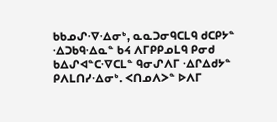ᑲᑲᓄᔑᐧᐁᐧᐃᓂᒃ, ᓇᓇᑐᓂᑫᑕᒪᑫ ᑯᑕᑭᔭᓐ ᐧᐃᑐᑲᑫᐧᐃᓇᓐ ᑲᔦ ᐱᒥᑭᑭᓄᒪᑫ ᑭᓂᑯ ᑲᐃᔑᐊᓐᑕᐧᐁᑕᒪᓐ ᑫᓂᔑᐱᒥ ᐧᐃᒋᐃᑯᔭᓐ ᑭᐱᒪᑎᓯᐧᐃᓂᒃ. ᐸᑎᓄᐱᐳᓐ ᐅᐱᒥ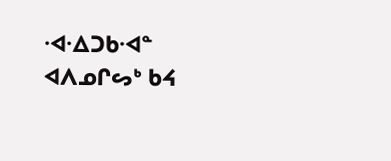ᐧᐊᐧᐃᑐᑲᐧᐊᓐ ᐊᐱᓄᒋᔕᒃ ᑲᔦ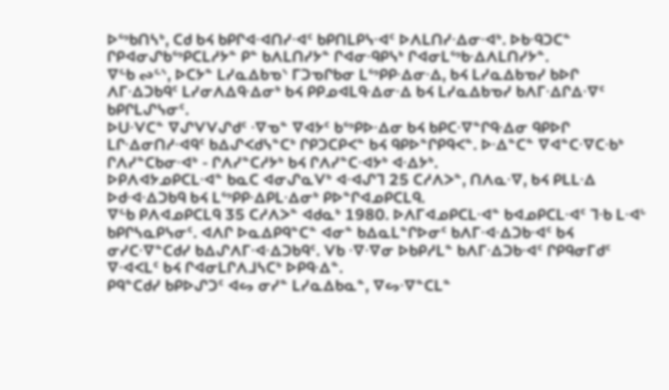ᐅᔥᑲᑎᓴᒃ, ᑕᑯ ᑲᔦ ᑲᑭᒋᐊᐧᐊᑎᓯᐧᐊᑦ ᑲᑭᑎᒪᑭᓭᐧᐊᑦ ᐅᐱᒪᑎᓯᐧᐃᓂᐧᐊᒃ. ᐅᑲᐧᑫᑐᑕᓐ ᒋᑭᐊᓂᔑᑲᔥᑭᑕᒪᓱᔭᓐ ᑭᓐ ᑲᐱᒪᑎᓯᔭᓐ ᒋᐊᓂᐧᑫᑭᓭᒃ ᒋᐊᓂᒪᔥᑲᐧᐃᐱᒪᑎᓯᔭᓐ.
ᐁᓪᑲ ᔓᓪᔅ, ᐅᑕᔭᓐ ᒪᓯᓇᐃᑲᓀᔅ ᒥᑐᓀᒋᑲᓂ ᒪᔥᑭᑭᐧᐃᓂᐧᐃ, ᑲᔦ ᒪᓯᓇᐃᑲᓀᓯ ᑲᐅᒋ ᐱᒥᐧᐃᑐᑲᑫᑦ ᒪᓯᓂᐱᐃᑫᐧᐃᓂᒃ ᑲᔦ ᑭᑭᓄᐊᒪᑫᐧᐃᓂᐧᐃ ᑲᔦ ᒪᓯᓇᐃᑲᓀᓯ ᑲᐱᒥᐧᐃᒋᐃᐧᐁᑦ ᑲᑭᒋᒪᔑᓭᓂᑦ.
ᐅᑌᐧᐯᑕᓐ ᐁᔑᐯᐯᔑᑯᑦ ᐧᐁᓀᓐ ᐁᐊᔭᑦ ᑲᔥᑭᐅᐧᐃᓂ ᑲᔦ ᑲᑭᑕᐧᐁᓐᒋᑫᐧᐃᓂ ᑫᑭᐅᒋ ᒪᒋᐧᐃᓂᑎᓱᐧᐊᑫᑦ ᑲᐃᔑᐸᑯᓭᓐᑕᒃ ᒋᑭᑐᑕᑭᐸᓐ ᑲᔦ ᑫᑭᐅᓐᒋᑭᑫᐸᓐ. ᐅᐧᐃᓐᑕᓐ ᐁᐊᓐᑕᐧᐁᑕᐧᑲᒃ ᒋᐱᓯᓐᑕᑲᓂᐧᐊᒃ - ᒋᐱᓯᓐᑕᓱᔭᒃ ᑲᔦ ᒋᐱᓯᓐᑕᐧᐊᔭᒃ ᐊᐧᐃᔭᒃ.
ᐅᑭᐱᐊᔭᓄᑭᑕᒪᐧᐊᓐ ᑲᓇᑕ ᐊᓂᔑᓇᐯᒃ ᐊᐧᐊᔑᒣ 25 ᑕᓱᐱᐳᓐ, ᑎᐱᓇᐧᐁ, ᑲᔦ ᑭᒪᒪᐧᐃ ᐅᑯᐧᐊᐧᐃᑐᑲᑫ ᑲᔦ ᒪᔥᑭᑭᐧᐃᑭᒪᐧᐃᓂᒃ ᑭᐅᓐᒋᐊᓄᑭᑕᒪᑫ.
ᐁᓪᑲ ᑭᐱᐊᓄᑭᑕᒪᑫ 35 ᑕᓱᐱᐳᓐ ᐊᑯᓇᒃ 1980. ᐅᐱᒥᐊᓄᑭᑕᒪᐧᐊᓐ ᑲᐊᓄᑭᑕᒪᐧᐊᑦ ᒣᐧᑲ ᒪᐧᐊᒡ ᑲᑭᒋᓴᓇᑭᓭᓂᑦ. ᐊᐱᒋ ᐅᓇᐃᑭᑫᓐᑕᓐ ᐊᓂᓐ ᑲᐃᓇᒪᓐᒋᐅᓂᑦ ᑲᐱᒥᐧᐊᐧᐃᑐᑲᐧᐊᑦ ᑲᔦ ᓂᓯᑕᐧᐁᓐᑕᑯᓯ ᑲᐃᔑᐱᒥᐧᐊᐧᐃᑐᑲᑫᑦ. ᐯᑲ ᐧᐁᐧᐁᓂ ᐅᑲᑭᓱᒪᓐ ᑲᐱᒥᐧᐃᑐᑲᐧᐊᑦ ᒋᑭᑫᓂᒥᑯᑦ ᐁᐧᐊᐸᒪᑦ ᑲᔦ ᒋᐊᓂᒪᒋᐱᒧᓴᑕᒃ ᐅᑭᑫᐧᐃᓐ.
ᑭᑫᓐᑕᑯᓯ ᑲᑭᐅᔑᑐᑦ ᐊᔕ ᓂᓯᓐ ᒪᓯᓇᐃᑲᓇᓐ, ᐁᔕᐧᐁᓐᑕᒪᓐ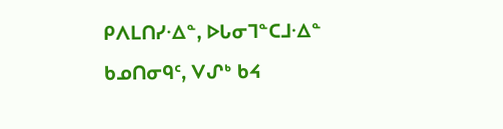ᑭᐱᒪᑎᓯᐧᐃᓐ, ᐅᒐᓂᒣᓐᑕᒧᐧᐃᓐ ᑲᓄᑎᓂᑫᑦ, ᐯᔑᒃ ᑲᔦ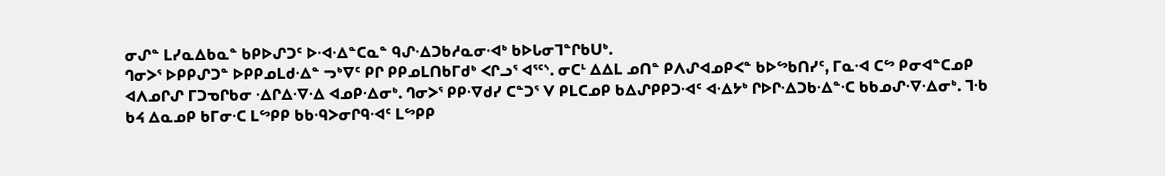ᓂᔑᓐ ᒪᓯᓇᐃᑲᓇᓐ ᑲᑭᐅᔑᑐᑦ ᐅᐧᐊᐧᐃᓐᑕᓇᓐ ᑫᔑᐧᐃᑐᑲᓱᓇᓂᐧᐊᒃ ᑲᐅᒐᓂᒣᓐᒋᑲᑌᒃ.
ᒉᓂᐳᕐ ᐅᑭᑭᔑᑐᓐ ᐅᑭᑭᓄᒪᑯᐧᐃᓐ ᓓᒃᐁᑦ ᑭᒋ ᑭᑭᓄᒪᑎᑲᒥᑯᒃ ᐸᒋᓗᕐ ᐊᕐᑦᔅ. ᓂᑕᒻ ᐃᐃᒪ ᓄᑎᓐ ᑭᐱᔑᐊᓄᑭᐸᓐ ᑲᐅᔥᑲᑎᓯᑦ, ᒥᓇᐧᐊ ᑕᔥ ᑭᓂᐊᓐᑕᓄᑭ ᐊᐱᓄᒋᔑ ᒥᑐᓀᒋᑲᓂ ᐧᐃᒋᐃᐧᐁᐧᐃ ᐊᓄᑭᐧᐃᓂᒃ. ᒉᓂᐳᕐ ᑭᑭᐧᐁᑯᓯ ᑕᓐᑐᕐ ᐯ ᑭᒪᑕᓄᑭ ᑲᐃᔑᑭᑭᑐᐧᐊᑦ ᐊᐧᐃᔭᒃ ᒋᐅᒋᐧᐃᑐᑲᐧᐃᓐᐧᑕ ᑲᑲᓄᔑᐧᐁᐧᐃᓂᒃ. ᒣᐧᑲ ᑲᔦ ᐃᓇᓄᑭ ᑲᒥᓂᐧᑕ ᒪᔥᑭᑭ ᑲᑲᐧᑫᐳᓂᒋᑫᐧᐊᑦ ᒪᔥᑭᑭ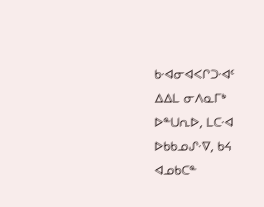ᑲᐧᐊᓂᐊᐸᒋᑐᐧᐊᑦ ᐃᐃᒪ ᓂᐱᓇᒥᒃ ᐅᓐᑌᕆᐅ, ᒪᑕᐧᐊ ᐅᑲᑲᓄᔑᐧᐁ, ᑲᔦ ᐊᓄᑲᑕᓐ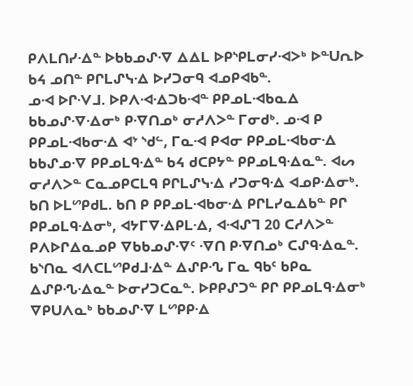ᑭᐱᒪᑎᓯᐧᐃᓐ ᐅᑲᑲᓄᔑᐧᐁ ᐃᐃᒪ ᐅᑭᔅᑭᒪᓂᓯᐧᐊᐳᒃ ᐅᓐᑌᕆᐅ ᑲᔦ ᓄᑎᓐ ᑭᒋᒪᔑᓭᐧᐃ ᐅᓯᑐᓂᑫ ᐊᓄᑭᐊᑲᓐ.
ᓄᐧᐊ ᐅᒋᐧᐯᒧ. ᐅᑭᐱᐧᐊᐧᐃᑐᑲᐧᐊᓐ ᑭᑭᓄᒪᐧᐊᑲᓇᐃ ᑲᑲᓄᔑᐧᐁᐧᐃᓂᒃ ᑭᐧᐁᑎᓄᒃ ᓂᓱᐱᐳᓐ ᒥᓂᑯᒃ. ᓄᐧᐊ ᑭ ᑭᑭᓄᒪᐧᐊᑲᓂᐧᐃ ᐊᔾ ᔅᑯᓪ, ᒥᓇᐧᐊ ᑭᐊᓂ ᑭᑭᓄᒪᐧᐊᑲᓂᐧᐃ ᑲᑲᔑᓄᐧᐁ ᑭᑭᓄᒪᑫᐧᐃᓐ ᑲᔦ ᑯᑕᑭᔭᓐ ᑭᑭᓄᒪᑫᐧᐃᓇᓐ. ᐊᔕ ᓂᓱᐱᐳᓐ ᑕᓇᓄᑭᑕᒪᑫ ᑭᒋᒪᔑᓭᐧᐃ ᓯᑐᓂᑫᐧᐃ ᐊᓄᑭᐧᐃᓂᒃ.
ᑲᑎ ᐅᒪᔥᑭᑯᒪ. ᑲᑎ ᑭ ᑭᑭᓄᒪᐧᐊᑲᓂᐧᐃ ᑭᒋᒪᓯᓇᐃᑲᓐ ᑭᒋ ᑭᑭᓄᒪᑫᐧᐃᓂᒃ, ᐊᔭᒥᐁᐧᐃᑭᒪᐧᐃ, ᐊᐧᐊᔑᒣ 20 ᑕᓱᐱᐳᓐ ᑭᐱᐅᒋᐃᓇᓄᑭ ᐁᑲᑲᓄᔑᐧᐁᑦ ᐧᐁᑎ ᑭᐧᐁᑎᓄᒃ ᑕᔑᑫᐧᐃᓇᓐ.
ᑲᔅᑎᓇ ᐊᐱᑕᒪᔥᑭᑯᒧᐧᐃᓐ ᐃᔑᑭᐧᔐ ᒥᓇ ᑫᑲᑦ ᑲᑭᓇ ᐃᔑᑭᐧᔐᐧᐃᓇᓐ ᐅᓂᓯᑐᑕᓇᓐ. ᐅᑭᑭᔑᑐᓐ ᑭᒋ ᑭᑭᓄᒪᑫᐧᐃᓂᒃ ᐁᑭᑌᐱᓇᒃ ᑲᑲᓄᔑᐧᐁ ᒪᔥᑭᑭᐧᐃ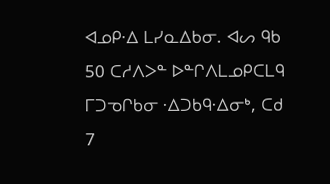ᐊᓄᑭᐧᐃ ᒪᓯᓇᐃᑲᓂ. ᐊᔕ ᑫᑲ 50 ᑕᓱᐱᐳᓐ ᐅᓐᒋᐱᒪᓄᑭᑕᒪᑫ ᒥᑐᓀᒋᑲᓂ ᐧᐃᑐᑲᑫᐧᐃᓂᒃ, ᑕᑯ 7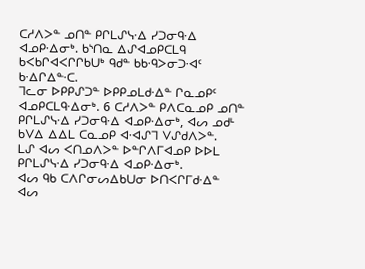ᑕᓱᐱᐳᓐ ᓄᑎᓐ ᑭᒋᒪᔑᓭᐧᐃ ᓯᑐᓂᑫᐧᐃ ᐊᓄᑭᐧᐃᓂᒃ. ᑲᔅᑎᓇ ᐃᔑᐊᓄᑭᑕᒪᑫ ᑲᐸᑲᒋᐊᐸᒋᒋᑲᑌᒃ ᑫᑯᓐ ᑲᑲᐧᑫᐳᓂᑐᐧᐊᑦ ᑲᐧᐃᒋᐃᓐᐧᑕ.
ᒣᓚᓂ ᐅᑭᑭᔑᑐᓐ ᐅᑭᑭᓄᒪᑯᐧᐃᓐ ᒋᓇᓄᑭᑦ ᐊᓄᑭᑕᒪᑫᐧᐃᓂᒃ. 6 ᑕᓱᐱᐳᓐ ᑭᐱᑕᓇᓄᑭ ᓄᑎᓐ ᑭᒋᒪᔑᓭᐧᐃ ᓯᑐᓂᑫᐧᐃ ᐊᓄᑭᐧᐃᓂᒃ, ᐊᔕ ᓄᑯᒻ ᑲᐯᐃ ᐃᐃᒪ ᑕᓇᓄᑭ ᐊᐧᐊᔑᒣ ᐯᔑᑯᐱᐳᓐ.
ᒪᔑ ᐊᔕ ᐸᑎᓄᐱᐳᓐ ᐅᓐᒋᐱᒥᐊᓄᑭ ᐅᐅᒪ ᑭᒋᒪᔑᓭᐧᐃ ᓯᑐᓂᑫᐧᐃ ᐊᓄᑭᐧᐃᓂᒃ.
ᐊᔕ ᑫᑲ ᑕᐱᒋᓂᔕᐃᑲᑌᓂ ᐅᑎᐸᒋᒥᑯᐧᐃᓐ
ᐊᔕ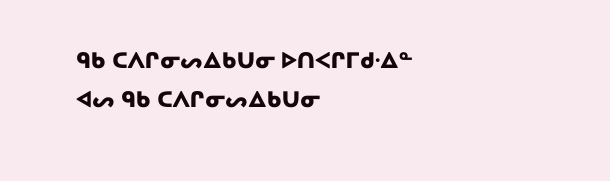ᑫᑲ ᑕᐱᒋᓂᔕᐃᑲᑌᓂ ᐅᑎᐸᒋᒥᑯᐧᐃᓐ
ᐊᔕ ᑫᑲ ᑕᐱᒋᓂᔕᐃᑲᑌᓂ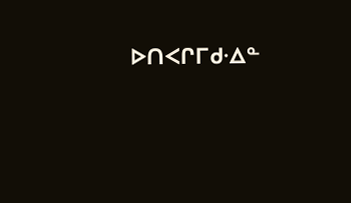ᐅᑎᐸᒋᒥᑯᐧᐃᓐ